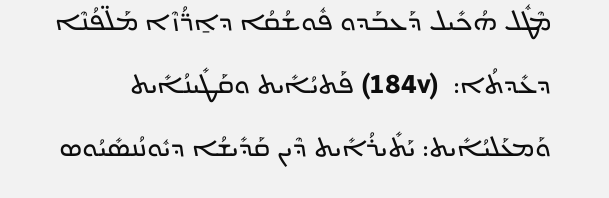ܡܶܛܽܠ ܗܳܟܺܝܠ ܕܰܥܒܰܕܘ ܦܽܘܫܳܩܳܐ ܕܐ̱ܪ̈ܳܙܶܐ ܡܰܠ̈ܦܳܢܶܐ ܕܥܺܕܬܳܐ:  (184v) ܦܰܬܝܳܐܺܝܬ ܘܩܰܛܺܝܢܳܐܺܝܬ ܘܰܡܥܰܠܝܳܐܺܝܬ: ܝܰܬܺܝܪܳܐܺܝܬ ܕܶܝܢ ܩܰܕܺܝܫܳܐ ܕܝܽܘܢܳܢܣܺܝܳܘܣ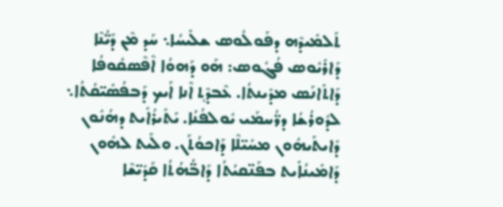ܬܰܠܡܺܝܕܶܗ ܕܦܰܘܠܽܘܣ ܫܠܺܝܚܳܐ܆ ܚܰܕ ܡܶܢ ܕܰܝ̈ܳܢܶܐ ܕܰܐܪܺܝܽܘܣ ܦܳܓܽܘܣ: ܗܰܘ ܕܰܗܘܳܐ ܐܶܦܶܣܩܽܘܦܳܐ ܕܰܐܬܺܐܢܰܣ ܡܕܺܝܢܬܳܐ. ܥܶܒܕܶܬ̥ ܐܶܢܐ ܐܰܝܟ ܕܰܒܦܳܣܺܝ̈ܩܳܬܳܐ܆ ܠܕܽܘܪܳܫܳܐ ܕܪ̈ܳܚܡܰܝ ܝܽܘܠܦܳܢܳܐ. ܝܰܬܺܝܪܳܐܺܝܬ ܕܗܳܢܽܘܢ ܕܺܐܝܬܰܝܗܽܘܢ ܡܚܺܝ̈ܠܶܐ ܕܰܐܟܘܳܬܰܢ. ܘܠܰܝܬ ܠܗܽܘܢ ܕܰܐܡܺܝܢܳܐܺܝܬ ܒܦܰܢ̈ܩܝܳܬܳܐ ܕܰܐܒ̈ܳܗܳܬܳܐ ܩܰܕܺܝ̈ܫܶܐ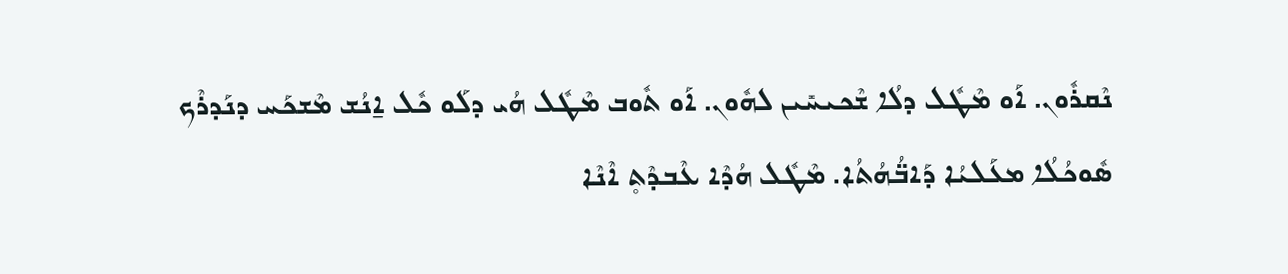ܢܶܩܪܽܘܢ. ܐܰܘ ܡܶܛܽܠ ܕܠܳܐ ܫܶܟܝܚܺܝܢ ܠܗܽܘܢ. ܐܰܘ ܬܽܘܒ ܡܶܛܽܠ ܗܳܝ ܕܠܰܘ ܟܽܠ ܐ̱ܢܳܫ ܡܶܫܟܰܚ ܕܢܰܕܪܶܟ ܣܽܘܟܳܠܳܐ ܡܥܰܠܝܳܐ ܕܰܐܒ̈ܳܗܳܬܳܐ. ܡܶܛܽܠ ܗܳܕܶܐ ܥܶܒܕܶܬ̥ ܐܶܢܶܐ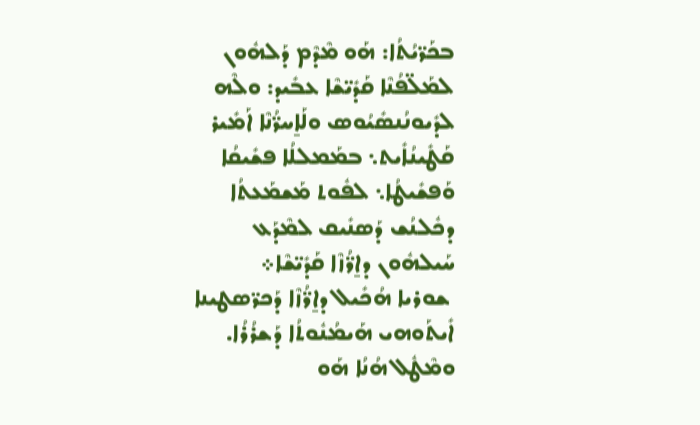ܒܟܰܪ̈ܝܳܬܳܐ: ܗܰܘ ܡܶܕܶܡ ܕܰܠܗܽܘܢ ܠܡܰܠ̈ܦܳܢܶܐ ܩܰܕܺܝ̈ܫܶܐ ܥܒܺܝܕ: ܘܠܶܗ ܠܕܺܝܘܢܳܢܣܺܝܳܘܣ ܘܠܰܐ̱ܚܪ̈ܳܢܶܐ ܐܰܡܺܝܪ ܩܰܛܺܝܢܳܐܺܝܬ܆ ܒܡܰܡܠܠܳܐ ܦܫܺܝܩܳܐ ܘܰܦܫܺܝܛܳܐ܆ ܠܦܽܘܬ ܡܰܫܡܰܥܬܳܐ ܕܟܽܠܢܳܫ ܕܰܣܢܺܝܩ ܠܡܶܕܰܥ ܚܰܝܠܗܽܘܢ ܕܐ̱ܪ̈ܳܙܶܐ ܩܰܕܺܝ̈ܫܶܐ܀
 ܫܘܪܝܐ ܗܳܟܺܝܠ ܕܐ̱ܪ̈ܳܙܶܐ ܕܰܟܪ̈ܤܛܝܢܐ ܐܺܝܬܰܘܗܝ ܗܰܝܡܳܢܽܘܬܳܐ ܕܰܫܪܳܪܳܐ. ܘܡܶܛܽܠ ܗܳܢܳܐ ܗܰܘ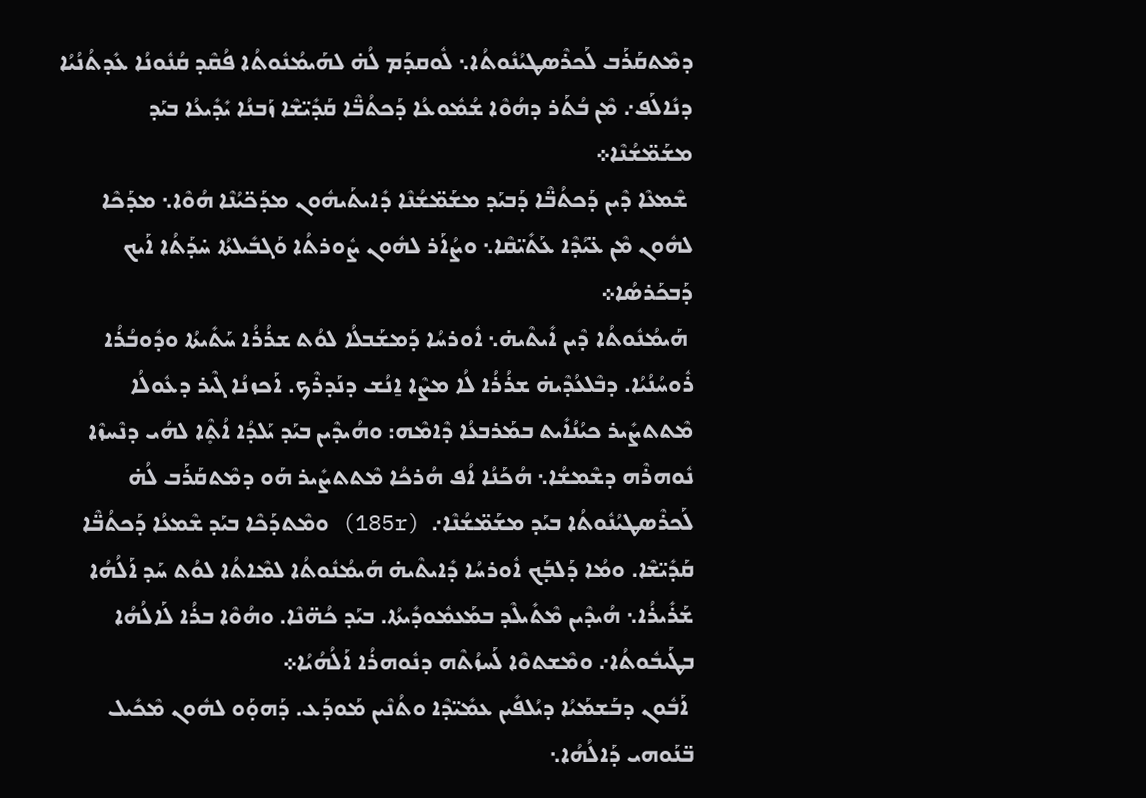ܕܡܶܬܩܰܪܰܒ ܠܰܟܪܶܤܛܝܳܢܽܘܬܳܐ܆ ܠܽܘܩܕܰܡ ܠܳܗ̇ ܠܗܰܝܡܳܢܽܘܬܳܐ ܦܳܩܶܕ ܩܳܢܽܘܢܳܐ ܥܺܕܬܳܢܳܝܳܐ ܕܢܺܐܠܰܦ܇ ܡܶܢ ܒܳܬܰܪ ܕܗܳܘܶܐ ܫܳܡܽܘܥܳܐ ܕܰܟܬܳܒ̈ܶܐ ܩܰܕܺܝ̈ܫܶܐ ܙܰܒܢܳܐ ܝܺܕܺܝܥܳܐ ܒܝܰܕ ܡܫܰܡ̈ܫܳܢܶܐ܀
 ܫܶܡܥܶܐ ܕܶܝܢ ܕܰܟܬܳܒ̈ܶܐ ܕܰܒܝܰܕ ܡܫܰܡ̈ܫܳܢܶܐ ܕܺܐܝܬܰܝܗܽܘܢ ܡܕܰܟ̈ܝܳܢܶܐ ܗܳܘܶܐ܆ ܡܕܰܟܶܐ ܠܗܽܘܢ ܡܶܢ ܥ̈ܝܳܕܶܐ ܥܰܬܺܝ̈ܩܶܐ܆ ܘܨܳܐܰܪ ܠܗܽܘܢ ܨܽܘܪܬܳܐ ܘܰܓܒܺܝܠܬܳܐ ܚ̇ܕܰܬܳܐ ܐܰܝܟ ܕܰܒܟܰܪܣܳܐ܀
 ܗܰܝܡܳܢܽܘܬܳܐ ܕܶܝܢ ܐܺܝܬܶܝܗ̇܆ ܐܽܘܪܚܳܐ ܕܰܡܫܰܒܠܳܐ ܠܘܳܬ ܫܪܳܪܳܐ ܚܰܬܺܝܬܳܐ ܘܕܽܘܒܳܪܳܐ ܪܽܘܚܳܢܳܝܳܐ. ܕܒܶܠܥܳܕܶܝܗ̇ ܫܪܳܪܳܐ ܠܳܐ ܡܨܶܐ ܐ̱ܢܳܫ ܕܢܰܕܪܶܟ. ܐܰܟܙܢܳܐ ܓܶܝܪ ܕܥܽܘܠܳܐ ܡܶܬܬܨܺܝܪ ܟܝܳܢܳܐܺܝܬ ܒܡܰܪܒܥܳܐ ܕܶܐܡܶܗ: ܘܗܳܝܕܶܝܢ ܒܝܰܕ ܝܰܠܕܳܐ ܐܳܬ̥ܶܐ ܠܗܳܝ ܕܢܶܚܙܶܐ ܢܽܘܗܪܶܗ ܕܫܶܡܫܳܐ܆ ܗܳܟܰܢܳܐ ܐܳܦ ܗܳܪܟܳܐ ܡܶܬܬܨܺܝܪ ܗܰܘ ܕܡܶܬܩܰܪܰܒ ܠܳܗ̇ ܠܰܟܪܶܤܛܝܳܢܽܘܬܳܐ ܒܝܰܕ ܡܫܰܡ̈ܫܳܢܶܐ܇  (185r) ܘܡܶܬܕܰܟܶܐ ܒܝܰܕ ܫܶܡܥܳܐ ܕܰܟܬܳܒ̈ܶܐ ܩܰܕܺܝ̈ܫܶܐ. ܘܡܳܐ ܕܰܠܒ̣ܰܟ ܐܽܘܪܚܳܐ ܕܺܐܝܬܶܝܗ̇ ܗܰܝܡܳܢܽܘܬܳܐ ܠܡܶܐܬܳܐ ܠܘܳܬ ܚܰܕ ܐܰܠܳܗܳܐ ܫܰܪܺܝܪܳܐ܆ ܗܳܝܕܶܝܢ ܡܶܬܺܝܠܶܕ ܒܡܰܥܡܽܘܕܺܝܬܳܐ. ܒܝܰܕ ܟܳܗ̈ܢܶܐ. ܘܗܳܘܶܐ ܒܪܳܐ ܠܰܐܠܳܗܳܐ ܒܛܰܝܒܽܘܬܳܐ܇ ܘܡܶܫܬܘܶܐ ܠܰܚܙܳܬܶܗ ܕܢܽܘܗܪܳܐ ܐܰܠܳܗܳܝܳܐ܀
 ܐܰܒܽܘܢ ܕܒܰܫܡܰܝܳܐ ܕܝܳܠܦܺܝܢ ܥܡܺܝ̈ܕܶܐ ܘܬܳܢܶܝܢ ܡܰܘܕܰܥ. ܕܰܗܘ̣ܰܘ ܠܗܽܘܢ ܡܶܟܺܝܠ ܒ̈ܢܰܘܗܝ ܕܰܐܠܳܗܳܐ܆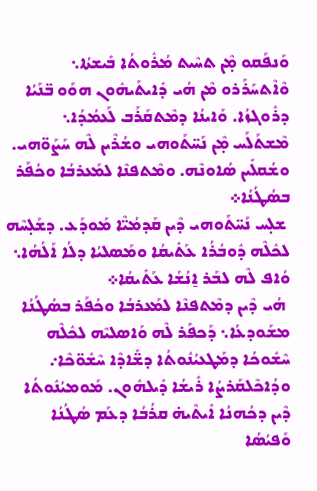ܘܰܢܦܰܩܘ ܡ̣ܶܢ ܬܚܶܝܬ ܡܳܪܽܘܬܳܐ ܒܺܝܫܬܳܐ܆ ܘܶܐܶܬܚܰܪܰܪܘ ܡܶܢ ܗܳܝ ܕܺܐܝܬܰܝܗܽܘܢ ܗܘܰܘ ܒ̈ܢܰܝܳܐ ܕܪܽܘܓܙܳܐ. ܘܰܐܝܢܳܐ ܕܡܶܬܩܰܪܰܒ ܠܰܥܡܳܕܳܐ܆ ܡܶܫܬܰܠܰܚ ܡ̣ܶܢ ܢܰܚ̈ܬܰܘܗܝ ܘܫܳܪܶܝܢ ܠܶܗ ܚܰܨܰܘ̈ܗܝ. ܘܫܳܩܠܺܝܢ ܣܳܐܘܢܶܗ. ܘܡܶܬܦܢܶܐ ܠܡܰܥܪܒܳܐ ܘܟܳܦܰܪ ܒܣܳܛܳܢܳܐ܀
 ܫܠ̣ܚ ܢܰܚ̈ܬܰܘܗܝ ܕܶܝܢ ܩܰܕܡܳܝ̈ܶܐ ܡܰܘܕܰܥ. ܕܫܰܠ̣ܚܶܗ ܠܟܽܠܶܗ ܕܽܘܒܳܪܳܐ ܥܰܬܺܝܩܳܐ ܘܡܰܣܠܝܳܐ ܕܠܳܐ ܐܰܠܳܗܳܐ܆ ܘܳܐܦ ܠܶܗ ܠܒܰܪ ܐ̱ܢܳܫܳܐ ܥܰܬܺܝܩܳܐ܀
 ܗܳܝ ܕܶܝܢ ܕܡܶܬܦܢܶܐ ܠܡܰܥܪܒܳܐ ܘܟܳܦܰܪ ܒܣܳܛܳܢܳܐ ܡܫܰܘܕܥܳܐ܆ ܕܰܟܦܰܪ ܠܶܗ ܘܰܐܣܠܝܶܗ ܠܟܽܠܶܗ ܚܶܫܽܘܟܳܐ ܕܡܰܛܥܝܳܢܽܘܬܳܐ ܕܫ̈ܺܐܕܶܐ ܚܶܫܽܘ̈ܟܶܐ܇ ܘܕܳܐܟܶܠܩܰܪܨܳܐ ܪܺܝܫܳܐ ܕܺܝܠܗܽܘܢ. ܡܰܘܡܝܳܢܽܘܬܳܐ ܕܶܝܢ ܕܟܳܗܢܳܐ ܐܺܝܬܶܝܗ̇ ܩܪܳܒܳܐ ܕܥܰܡ ܤܳܛܳܢܳܐ ܘܰܦܝܳܣܳܐ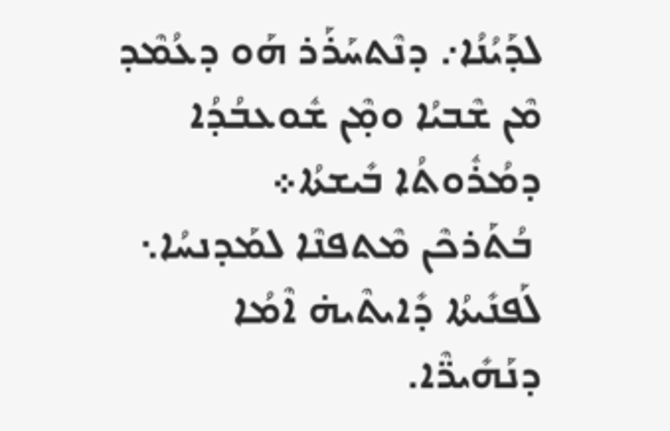ܠܕܰܝܳܢܳܐ܇ ܕܢܶܬܚܰܪܰܪ ܗܰܘ ܕܥܳܡܶܕ ܡܶܢ ܫܶܒܝܳܐ ܘܡ̣ܶܢ ܫܽܘܥܒܳܕܳܐ ܕܡܳܪܽܘܬܳܐ ܒܺܝܫܬܳܐ܀
 ܒܳܬܰܪܟܶܢ ܡܶܬܦܢܶܐ ܠܡܰܕܢܚܳܐ܆ ܠܰܦܢܺܝܬܳܐ ܕܺܐܝܬܶܝܗ̇ ܐܶܡܳܐ ܕܢܰܗܺܝܪ̈ܶܐ.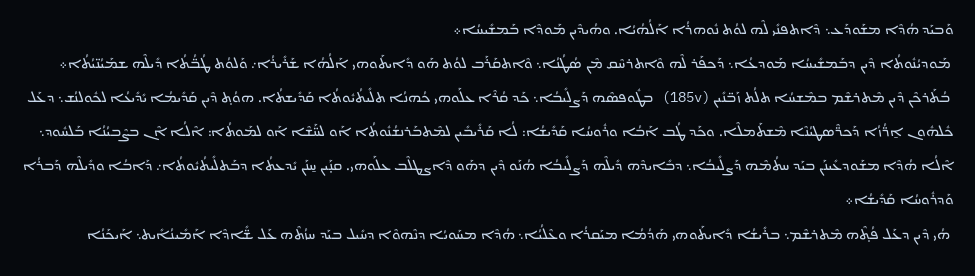ܘܰܒܝܰܕ ܗܳܕܶܐ ܡܫܰܘܕܰܥ܆ ܕܶܐܬܦܢܺܝ ܠܶܗ ܠܘܳܬ ܢܽܘܗܪܳܐ ܐܰܠܳܗܳܝܳܐ. ܘܗܳܝܕܶܝܢ ܡܰܘܕܶܐ ܒܰܡܫܺܝܚܳܐ܀
 ܡܰܘܕܝܳܢܽܘܬܳܐ ܕܶܝܢ ܕܒܰܡܫܺܝܚܳܐ ܡܰܘܕܥܳܐ܆ ܕܰܟܦܰܪ ܠܶܗ ܘܶܐܬܪܚܶܩ ܡܶܢ ܤܳܛܳܢܳܐ܆ ܘܶܐܬܩܰܪܰܒ ܠܘܳܬ ܗܰܘ ܕܺܐܝܬܰܘܗܝ ܐܰܠܳܗܳܐ ܫܰܪܺܝܪܳܐ܇ ܘܰܠܘܳܬ ܛܳܒ̈ܳܬܳܐ ܕܺܝܠܶܗ ܫܡܰܝܳܢ̈ܝܳܬܳܐ܀
 ܒܳܬܰܪܟܶܢ ܕܶܝܢ ܡܶܬܪܫܶܡ ܒܡܶܫܚܳܐ ܬܠܳܬ ܙܰܒ̈ܢܺܝܢ (185v) ܒܛܽܘܦܣܶܗ ܕܰܨܠܺܝܒܳܐ܆ ܟܰܕ ܩܳܪܶܐ ܥܠܰܘܗܝ ܟܳܗܢܳܐ ܬܠܺܝܬܳܝܽܘܬܳܐ ܩܰܕܺܝܫܬܳܐ. ܗܘܳܬ̥ ܕܶܝܢ ܩܰܕܺܝܡܳܐ ܝܺܕܺܝܥܳܐ ܠܟܽܘܠܢܳܫ܆ ܕܥܰܠ ܟܽܠܗܽܘܢ ܐ̱ܪ̈ܳܙܳܐ ܕܰܟܪ̈ܶܤܛܝܳܢܶܐ ܡܶܫܬܰܡܠܶܐ. ܘܟܰܕ ܛܳܒ ܐܰܒܳܐ ܘܪܽܘܚܳܐ ܩܰܕܺܝܫܳܐ: ܠܳܐ ܩܰܪܺܝܒܺܝܢ ܠܡܶܬܒܰܪܢܫܳܢܽܘܬܳܐ ܐܰܘ ܠܚ̈ܰܫܶܐ ܐܰܘ ܠܡܰܘܬܳܐ: ܐܶܠܳܐ ܐܶܢ ܒܨܶܒܝܳܢܳܐ ܒܰܠܚܽܘܕ܆ ܐܶܠܳܐ ܗܳܕܶܐ ܡܫܰܘܕܥܺܝܢܰܢ ܒܝܰܕ ܚܬܳܡܶܗ ܕܰܨܠܺܝܒܳܐ܆ ܕܒܺܐܝܕܶܗ ܕܺܝܠܶܗ ܕܰܨܠܺܝܒܳܐ ܗܳܢܰܘ ܕܶܝܢ ܕܗܰܘ ܕܶܐܨܛܠܶܒ ܥܠܰܘܗܝ. ܩܢ̣ܰܝܢ ܚ̱ܢܰܢ ܝܺܕܥܬܳܐ ܕܒܰܬܠܺܝܬܳܝܽܘܬܳܐ܇ ܕܰܐܒܳܐ ܘܕܺܝܠܶܗ ܕܰܒܪܳܐ ܘܰܕܪܽܘܚܳܐ ܩܰܕܺܝܫܳܐ܀
 ܗܳܝ ܕܶܝܢ ܕܥܰܠ ܦܳܬ̥ܶܗ ܡܶܬܪܫܶܡ܆ ܒܪܺܝܫܳܐ ܕܺܐܝܬܰܘܗܝ ܗܰܕܳܡܳܐ ܡܝܰܩܪܳܐ ܘܥܶܠܳܝܳܐ܆ ܗܳܕܶܐ ܡܚܰܘܝܳܐ ܕܢܶܗܘܶܐ ܕܚܺܝܠ ܒܝܰܕ ܚܙܳܬܶܗ ܥܰܠ ܫ̈ܺܐܕܶܐ ܐܰܡܺܝܢܳܐܺܝܬ܆ ܐܰܝܟܰܢܳܐ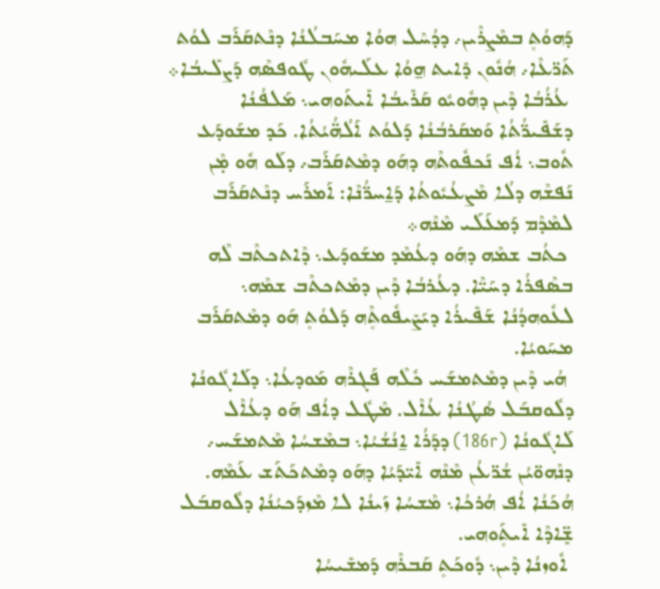ܕܰܗܘܳܬ̥ ܒܡܶܨܪܶܝܢ܇ ܕܕܳܚܶܠ ܗܘܳܐ ܡܚܰܒܠܳܢܳܐ ܕܢܶܬܩܰܪܰܒ ܠܘܳܬ ܬܰܪ̈ܥܶܐ܇ ܗܳܢܽܘܢ ܕܺܐܝܬ ܗ̱ܘܳܐ ܥܠܰܝܗܽܘܢ ܛܽܘܦܣܶܗ ܕܰܨܠܺܝܒܳܐ܀
 ܥܳܪܳܒܳܐ ܕܶܝܢ ܕܗܽܘܝܽܘ ܩܰܪܺܝܒܳܐ ܐܺܝܬܰܘܗܝ܆ ܡܰܠܦܳܢܳܐ ܕܫܰܦܺܝܪ̈ܳܬܳܐ ܘܰܡܩܰܪܒܳܢܳܐ ܕܰܠܘܳܬ ܐܰܠܳܗ̈ܳܝܳܬܳܐ. ܟܰܕ ܡܫܰܘܕܰܥ ܬܽܘܒ܆ ܐܳܦ ܢܰܟܦܽܘܬܶܗ ܕܗܰܘ ܕܡܶܬܩܰܪܰܒ܇ ܕܠܰܘ ܗܽܘ ܡ̣ܶܢ ܢܰܦܫܶܗ ܕܠܳܐ ܡܶܨܥܳܝܽܘܬܳܐ ܕܰܐ̱ܚܪ̈ܳܢܶܐ: ܐܰܡܪܰܚ ܕܢܶܬܩܰܪܰܒ ܠܡܶܕܶܡ ܕܰܡܥܰܠܰܝ ܡܶܢܶܗ܀
 ܟܬܳܒ ܫܡܶܗ ܕܗܰܘ ܕܥܳܡܶܕ ܡܫܰܘܕܰܥ܆ ܕܶܐܬܟܬܶܒ ܠܶܗ ܒܣܶܦܪܳܐ ܕܚܰܝ̈ܶܐ. ܕܥܳܪܒܳܐ ܕܶܝܢ ܕܡܶܬܟܬܶܒ ܫܡܶܗ܆ ܠܥܽܘܗܕܳܢܳܐ ܫܰܦܺܝܪܳܐ ܕܝܰܨܺܝܦܽܘܬ̥ܶܗ ܕܰܠܘܳܬ̥ ܗܰܘ ܕܡܶܬܩܰܪܰܒ ܡܚܰܘܝܳܐ.
 ܗܳܝ ܕܶܝܢ ܕܡܶܬܡܫܰܚ ܟܽܠܶܗ ܦܰܓܪܶܗ ܡܰܘܕܥܳܐ܆ ܕܠܰܐܓܽܘܢܳܐ ܕܠܽܘܩܒܰܠ ܤܳܛܳܢܳܐ ܥܳܐܶܠ. ܡܶܛܽܠ ܕܐܳܦ ܗܰܘ ܕܥܳܐܶܠ ܠܰܐܓܽܘܢܳܐ (186r) ܕܕܰܪܳܐ ܐ̱ܢܳܫܳܝܳܐ܆ ܒܡܶܫܚܳܐ ܡܶܬܡܫܰܚ܇ ܕܢܶܗܘ̈ܝܳܢ ܫܳܪ̈ܥܳܢ ܡܶܢܶܗ ܐܺܝ̈ܕܰܝܳܐ ܕܗܰܘ ܕܡܶܬܟܰܬܰܫ ܥܰܡܶܗ. ܗܳܟܰܢܳܐ ܐܳܦ ܗܳܪܟܳܐ܆ ܡܶܫܚܳܐ ܙܰܝܢܳܐ ܠܐ ܡܶܙܕܰܟܝܳܢܳܐ ܕܠܽܘܩܒܰܠ ܫܻ̈ܐܕܶܐ ܐܺܝܬ̥ܰܘܗܝ.
 ܐܽܘܙܢܳܐ ܕܶܝܢ܆ ܕܽܘܟܰܬ̥ ܩܰܒܪܶܗ ܕܰܡܫܺܝܚܳܐ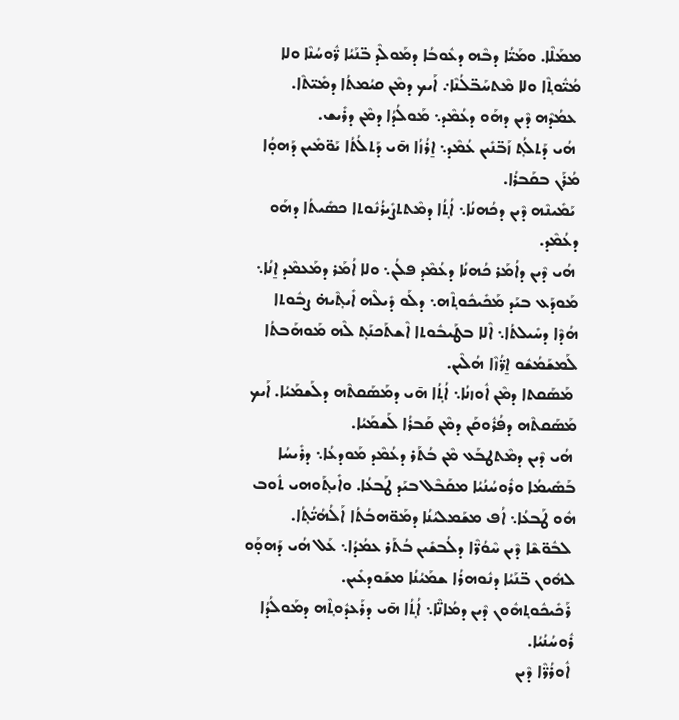ܡܡܰܠܶܐ. ܘܡܰܝ̈ܳܐ ܕܒܶܗ ܕܥܽܘܒܳܐ ܕܡܰܘܠܶܕ ܒ̈ܢܰܝܳܐ ܪ̈ܽܘܚܳܢܶܐ ܘܠܐ ܡܳܝ̈ܽܘܬ̥ܶܐ ܘܠܐ ܡܶܬܚܰܒ̈ܠܳܢܶܐ܇ ܐܰܝܟ ܕܡܶܢ ܩܝܳܡܬܳܐ ܕܡܺܝ̈ܬܶܐ.
 ܥܡܳܕܶܗ ܕܶܝܢ ܕܗܰܘ ܕܥܳܡܶܕ܆ ܡܰܘܠܳܕܳܐ ܕܡܶܢ ܕܪܺܝܫ.
 ܗܳܝ ܕܰܬܠܳܬ̥ ܙܰܒ̈ܢܺܝܢ ܥܳܡܶܕ܆ ܐ̱ܪܳܙܳܐ ܗ̄ܝ ܕܰܬܠܳܬܳܐ ܝܰܘ̈ܡܺܝܢ ܕܰܗܘ̣ܳܐ ܡܳܪܰܢ ܒܩܰܒܪܳܐ.
 ܝܰܡܺܝܢܶܗ ܕܶܝܢ ܕܟܳܗܢܳܐ܆ ܐܳܬ̥ܳܐ ܕܡܶܬܬܨܺܝܪܳܢܽܘܬܐ ܟܣܺܝܬܳܐ ܕܗܰܘ ܕܥܳܡܶܕ.
 ܗܳܝ ܕܶܝܢ ܕܐܳܡܰܪ ܟܳܗܢܳܐ ܕܥܳܡܶܕ ܦܠܳܢ܆ ܘܠܐ ܐܳܡܰܪ ܕܡܰܥܡܶܕ ܐ̱ܢܳܐ܆ ܡܰܘܕܰܥ ܒܝܰܕ ܡܰܟܺܝܟܽܘܬ̥ܶܗ܆ ܕܠܰܘ ܕܺܝܠܶܗ ܐܺܝܬ̥ܶܝܗ̇ ܨܒܽܘܬܐ ܗܳܕܶܐ ܕܚܺܝܠܬܳܐ܆ ܐܶܠܐ ܒܛܰܝܒܽܘܬܐ ܐܶܫܬܰܟܢܰܬ̥ ܠܶܗ ܡܰܘܗܰܒܬܳܐ ܠܰܡܫܰܡܳܫܽܘ ܐ̱ܪ̈ܳܙܶܐ ܗܳܠܶܝܢ.
 ܡܰܣܰܩܬܐ ܕܡܶܢ ܐܽܘܙܢܳܐ܆ ܐܳܬ̥ܳܐ ܗ̄ܝ ܕܡܰܣܰܩܬܶܗ ܕܠܰܫܡܰܝܳܐ. ܐܰܝܟ ܡܰܣܰܩܬܶܗ ܕܦܳܪܽܘܩܰܢ ܕܡܶܢ ܩܰܒܪܳܐ ܠܰܫܡܰܝܳܐ.
 ܗܳܝ ܕܶܝܢ ܕܡܶܬܛܒܰܥ ܡܶܢ ܒܳܬܰܪ ܕܥܳܡܶܕ ܡܰܘܕܥܳܐ܆ ܕܪܺܝܚܳܐ ܒܰܣܺܝܡܳܐ ܘܪܽܘܚܳܢܳܝܳܐ ܡܩܰܒܶܠ ܒܝܰܕ ܛܰܒܥܳܐ. ܘܐܺܝܬ̥ܰܘܗܝ ܬܽܘܒ ܗܽܘ ܛܰܒܥܳܐ܆ ܐܳܦ ܡܫܰܡܠܝܳܢܳܐ ܕܡܰܘ̈ܗܒܳܬܳܐ ܐܰܠܳܗܳܝ̈ܳܬ̥ܳܐ.
 ܠܒܽܘ̈ܫܶܐ ܕܶܝܢ ܚܶܘܳܪ̈ܶܐ ܕܠܳܒܫܺܝܢ ܒܳܬܰܪ ܥܡܳܕܳܐ܆ ܥܰܠ ܗܳܝ ܕܰܗܘ̣ܰܘ ܠܗܽܘܢ ܒ̈ܢܰܝܳܐ ܕܢܽܘܗܪܳܐ ܫܡܰܝܳܢܳܐ ܡܫܰܘܕܥܺܝܢ.
 ܪܰܟܺܝܟܽܘܬ̥ܗܽܘܢ ܕܶܝܢ ܕܡܳܐܢ̈ܶܐ܆ ܐܳܬ̥ܳܐ ܗ̄ܝ ܕܪܰܥܕܽܘܬ̥ܶܗ ܕܡܰܘܠܳܕܳܐ ܪܽܘܚܳܢܳܝܳܐ.
 ܐܽܘܪܳܪ̈ܶܐ ܕܶܝܢ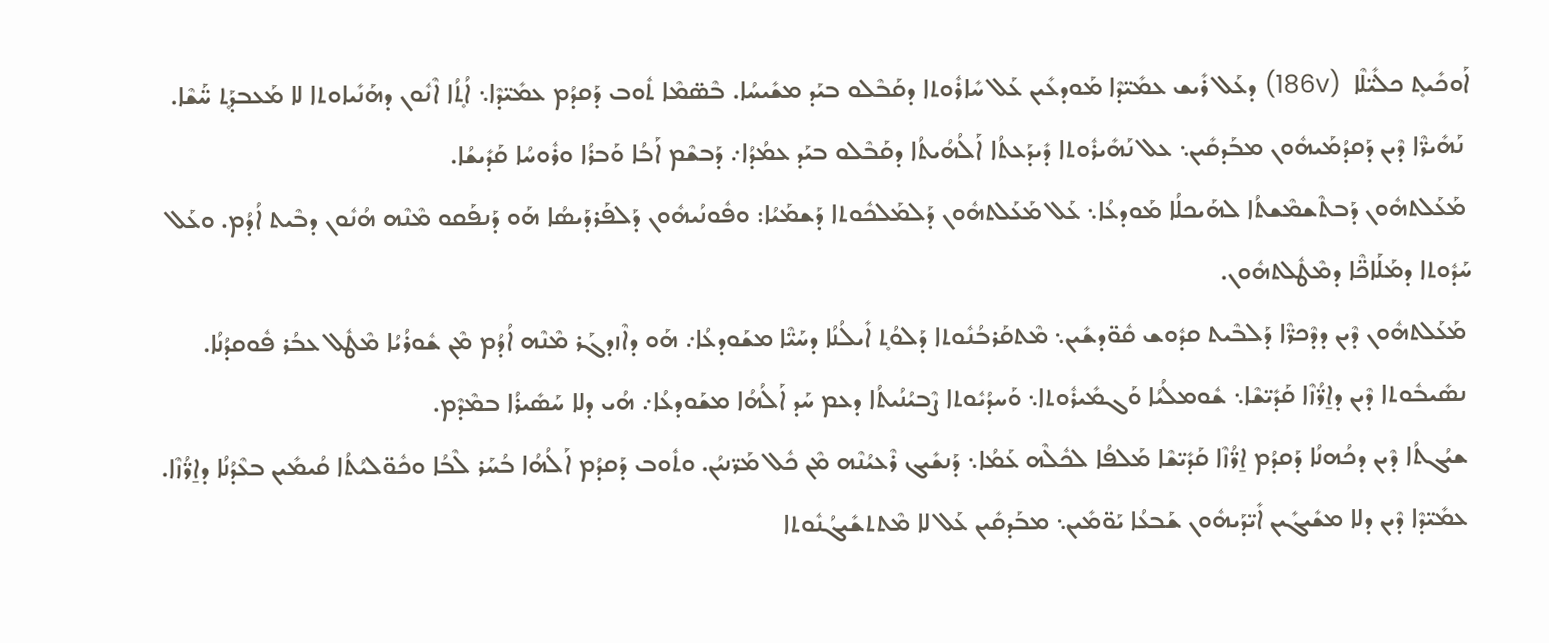ܐܰܘܟܺܝܬ̥ ܟܠܺܝ̈ܠܶܐ  (186v) ܕܥܰܠ ܪܺܝܫ ܥܡܺܝ̈ܕܶܐ ܡܰܘܕܥܺܝܢ ܥܰܠ ܚܺܐܪܽܘܬܐ ܕܩܰܒܶܠܘ ܒܝܰܕ ܡܫܺܝܚܳܐ. ܒܶܣ̈ܡܶܐ ܬܽܘܒ ܕܰܩܕܳܡ ܥܡܺܝ̈ܕܶܐ܆ ܐܳܬ̥ܳܐ ܐܶܢܽܘܢ ܕܗܰܢܺܝܐܘܬܐ ܠܐ ܡܰܥܒܕܰܬ̥ ܚ̈ܰܫܶܐ.
 ܢܰܗܺܝܪ̈ܶܐ ܕܶܝܢ ܕܰܩܕܳܡܰܝܗܽܘܢ ܡܒܰܕܩܺܝܢ܆ ܥܠ ܢܰܗܺܝܪܽܘܬܐ ܕܺܝܕܰܥܬܳܐ ܐܰܠܳܗܳܝܬܳܐ ܕܩܰܒܶܠܘ ܒܝܰܕ ܥܡܳܕܳܐ܇ ܕܰܒܫܶܡ ܐܰܒܳܐ ܘܰܒܪܳܐ ܘܪܽܘܚܳܐ ܩܰܕܺܝܫܳܐ.
 ܡܰܥܰܠܬܗܽܘܢ ܕܰܒܬܶܫܡܶܫܬܳܐ ܠܗܰܝܟܠܳܐ ܡܰܘܕܥܳܐ܆ ܥܰܠ ܡܰܥܰܠܬܗܽܘܢ ܕܰܠܡܰܠܟܽܘܬܐ ܕܰܫܡܰܝܳܐ: ܘܦܽܘܢܳܝܗܽܘܢ ܕܰܠܦܰܪܕܰܝܣܳܐ ܗܰܘ ܕܰܢܦܰܩܘ ܡܶܢܶܗ ܗܳܢܽܘܢ ܕܒܶܝܬ ܐܳܕܳܡ. ܘܥܰܠ ܚܰܕܽܘܬܐ ܕܡܰܠܰܐܟ̈ܶܐ ܕܡܶܛܽܠܬܗܽܘܢ.
 ܡܰܥܰܠܬܗܽܘܢ ܕܶܝܢ ܕܕܶܟܪ̈ܶܐ ܕܰܠܒܶܝܬ ܩܕܽܘܫ ܩܽܘ̈ܕܫܺܝܢ܆ ܡܶܬܩܰܪܒܳܢܽܘܬܐ ܕܰܠܘܳܬ̥ ܐܺܝܠܳܢܳܐ ܕܚܰܝ̈ܶܐ ܡܫܰܘܕܥܳܐ܇ ܗܰܘ ܕܐܶܙܕܓܰܪ ܡܶܢܶܗ ܐܳܕܳܡ ܡܶܢ ܫܽܘܪܳܝܳܐ ܡܶܛܽܠ ܥܒܳܪ ܦܽܘܩܕܳܢܳܐ.
 ܢܣܺܝܒܽܘܬܐ ܕܶܝܢ ܕܐ̱ܪ̈ܳܙܶܐ ܩܰܕܺܝ̈ܫܶܐ܆ ܫܽܘܡܠܳܝܳܐ ܘܰܓܡܺܝܪܽܘܬܐ܆ ܘܰܚܕܳܝܽܘܬܐ ܨܶܒܝܳܢܳܝܬܳܐ ܕܥܡ ܚܰܕ ܐܰܠܳܗܳܐ ܡܫܰܘܕܥܳܐ܇ ܗܳܝ ܕܠܐ ܚܰܣܺܝܪܳܐ ܒܡܶܕܶܡ.
 ܫܝܳܓܬܳܐ ܕܶܝܢ ܕܟܳܗܢܳܐ ܕܰܩܕܳܡ ܐ̱ܪ̈ܳܙܶܐ ܩܰܕܺܝ̈ܫܶܐ ܡܰܠܦܳܐ ܠܟܽܠܶܗ ܥܰܡܳܐ܆ ܕܰܢܫܺܝܓ ܪܶܥܝܳܢܶܗ ܡܶܢ ܟܽܠ ܡܰܪ̈ܢܝܳܢ. ܘܬܽܘܒ ܕܰܩܕܳܡ ܐܰܠܳܗܳܐ ܒܳܚܰܪ ܠܶܒܳܐ ܘܟܽܘ̈ܠܝܳܬܳܐ ܩܳܝܡܺܝܢ ܒܥܶܕܳܢܳܐ ܕܐ̱ܪ̈ܳܙܶܐ.
 ܥܡܺܝ̈ܕܶܐ ܕܶܝܢ ܕܠܐ ܡܫܺܝܓܺܝܢ ܐܺܝ̈ܕܰܝܗܽܘܢ ܫܰܒܥܳܐ ܝܰܘ̈ܡܺܝܢ܆ ܡܒܰܕܩܺܝܢ ܥܰܠ ܠܐ ܡܶܬܬܫܺܝܓܳܢܽܘܬܐ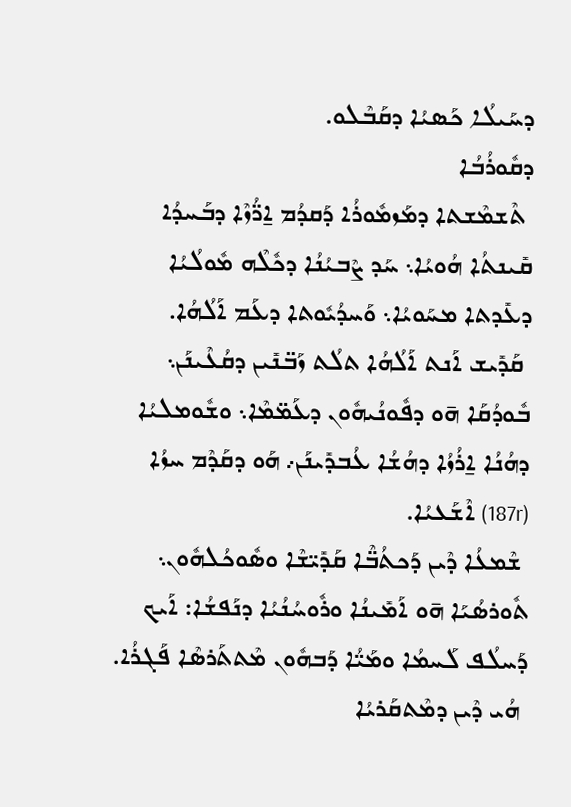ܕܚܰܝܠܳܐ ܟܰܣܝܳܐ ܕܩܰܒܶܠܘ.
ܕܩܽܘܪܳܒܳܐ
 ܬܶܫܡܶܫܬܐ ܕܡܰܙܡܽܘܪܳܐ ܕܰܩܕܳܡ ܐ̱ܪ̈ܳܙܶܐ ܕܒܰܚܕܳܐ ܩܺܝܢܬܳܐ ܗܳܘܝܳܐ܆ ܚܰܕ ܨܶܒܝܳܢܳܐ ܕܟܽܠܶܗ ܡܽܘܠܳܝܳܐ ܕܥܺܕܬܐ ܡܚܰܘܝܳܐ܆ ܘܰܚܕܳܝܽܘܬܐ ܕܥܰܡ ܐܰܠܳܗܳܐ.
 ܩܰܕܺܝܫ ܐܰܢܬ ܐܰܠܳܗܳܐ ܬܠܳܬ ܙܰܒ̈ܢܺܝܢ ܕܩܳܥܶܝܢܰܢ܆ ܒܽܘܕܳܩܰܐ ܗ̄ܘ ܕܦܽܘܢܳܝܗܽܘܢ ܕܥܰܡ̈ܡܶܐ܆ ܘܫܽܘܡܠܝܳܐ ܕܗܳܢܳܐ ܐ̱ܪܳܙܳܐ ܕܗܳܫܳܐ ܥܳܒܕܺܝܢܰܢ܇ ܗܰܘ ܕܩܰܕܶܡ ܚܙܳܐ (187r) ܐܶܫܰܥܝܳܐ.
 ܫܶܡܥܳܐ ܕܶܝܢ ܕܰܟܬܳܒ̈ܶܐ ܩܰܕܺܝ̈ܫܶܐ ܘܣܽܘܟܳܠܗܽܘܢ܆ ܬܽܘܪܣܳܝܰܐ ܗ̄ܘ ܐܰܡܺܝܢܳܐ ܘܪܽܘܚܳܢܳܝܳܐ ܕܢܰܦܫܳܐ: ܐܰܝܟ ܕܰܚܠܳܦ ܠܰܚܡܳܐ ܘܡܰܝ̈ܳܐ ܕܰܒܗܽܘܢ ܡܶܬܬܰܪܣܶܐ ܦܰܓܪܳܐ.
 ܗܳܝ ܕܶܝܢ ܕܡܶܬܩܰܪܝܳܐ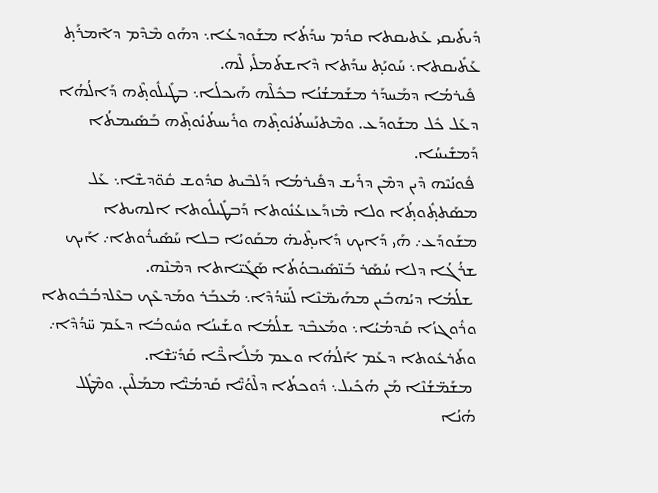ܕܺܝܬܺܝܩܝ ܥܰܬܝܩܬܐ ܩܕܳܡ ܚܕܰܬܳܐ ܡܫܰܘܕܥܳܐ܆ ܕܗܰܘ ܡܶܕܶܡ ܕܐܶܡܪܰܬ̥ ܥܰܬܺܝܩܬܐ܆ ܚܰܘܝܰܬ̥ ܚܕܰܬܐ ܕܶܐܫܬܰܡܠܺܝ ܠܶܗ.
 ܦܺܝܪܡܳܐ ܕܡܰܚܕܰܪ ܡܫܰܡܫܳܢܳܐ ܒܟܽܠܶܗ ܗܰܝܟܠܳܐ܆ ܒܛܺܝܠܽܘܬ̥ܶܗ ܕܰܐܠܳܗܳܐ ܕܥܰܠ ܟܽܠ ܡܫܰܘܕܰܥ. ܘܡܶܬܢܰܚܬܳܢܽܘܬ̥ܶܗ ܘܪܺܝܚܬܳܢܽܘܬ̥ܶܗ ܒܰܣܺܝܡܬܳܐ ܕܰܡܫܺܝܚܳܐ.
 ܦܽܘܢܳܝܶܗ ܕܶܝܢ ܕܡܶܢ ܕܪܺܝܫ ܕܦܺܝܪܡܳܐ ܕܰܠܒܶܝܬ ܩܕܽܘܫ ܩܽܘ̈ܕܫܶܐ܆ ܥܰܠ ܡܣܰܬܬ̥ܽܘܬ̥ܳܐ ܘܠܐ ܡܶܙܕܰܥܙܥܳܢܽܘܬܐ ܕܰܒܛܺܝܠܽܘܬܐ ܐܠܗܝܬܐ ܡܫܰܘܕܰܥ܇ ܗܰܝ ܕܰܐܝܟ ܕܺܐܝܬ̥ܶܝܗ̇ ܡܩܰܘܝܳܐ ܒܠܐ ܚܰܣܺܝܪܽܘܬܐ܇ ܐܰܝܟ ܫܪܳܓܳܐ ܕܠܐ ܚܳܣܰܪ ܒܰܢ̈ܣܺܝܒܘܳܬܳܐ ܣܰܓܺܝ̈ܐܬܐ ܕܡܶܢܶܗ.
 ܫܠܳܡܳܐ ܕܝܳܗܒܺܝܢ ܡܗܰܝܡ̈ܢܶܐ ܠܰܚ̈ܕܳܕܶܐ܆ ܡܰܥܒܰܪ ܘܡܰܕܥܶܟ ܒܥܶܠܕܒܳܒܽܘܬܐ ܘܪܽܘܓܙܳܐ ܩܰܕܡܳܝܳܐ܆ ܘܡܰܥܒܶܕ ܫܠܳܡܳܐ ܘܫܰܝܢܳܐ ܘܚܽܘܒܳܐ ܕܥܰܡ ܚ̈ܕܳܕܶܐ܇ ܘܬܰܪܥܽܘܬܐ ܕܥܰܡ ܐܰܠܳܗܳܐ ܘܥܡ ܡܰܠܰܐܟ̈ܶܐ ܩܰܕܺܝ̈ܫܶܐ.
 ܡܫܰܡ̈ܫܳܢܶܐ ܡܰܢ ܗܳܟܺܝܠ܆ ܕܽܘܟܬܳܐ ܕܠܶܘܳܝ̈ܶܐ ܩܰܕܡܳܝ̈ܶܐ ܡܡܰܠܶܝܢ. ܘܡܶܛܽܠ ܗܳܢܳܐ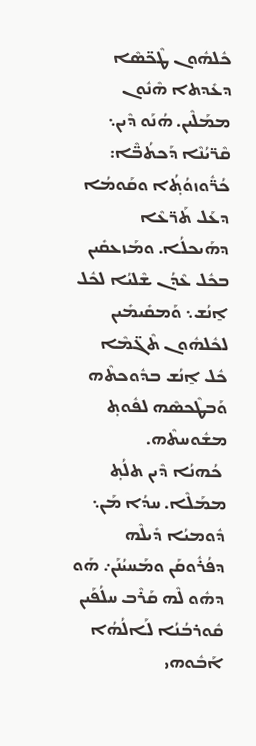ܟܽܠܗܽܘܢ ܛܶܟ̈ܣܶܐ ܕܥܺܕܬܐ ܗܶܢܽܘܢ ܡܡܰܠܶܝܢ. ܗܳܢܰܘ ܕܶܝܢ܆ ܩܶܪ̈ܝܳܢܶܐ ܕܰܟܬܳܒ̈ܶܐ: ܟܳܪ̈ܽܘܙܘܳܬ̥ܳܐ ܘܩܰܘܡܳܐ ܕܥܰܠ ܬܰܪ̈ܥܶܐ ܕܗܰܝܟܠܳܐ. ܘܡܰܙܥܩܺܝܢ ܒܟܽܠ ܥܶܕܳܢ ܫܶܠܝܳܐ ܠܟܽܠ ܐ̱ܢܳܫ܆ ܘܰܡܩܺܝܡܺܝܢ ܠܟܽܠܗܽܘܢ ܬܶܓ̈ܡܶܐ ܟܽܠ ܐ̱ܢܳܫ ܒܕܽܘܟܬܶܗ ܘܰܒܛܶܟܣܶܗ ܠܦܽܘܬ̥ ܡܫܽܘܚܬܶܗ.
 ܟܳܗܢܳܐ ܕܶܝܢ ܬܠܳܬ̥ ܡܡܰܠܶܐ. ܚܕܳܐ ܡܰܢ܆ ܕܽܘܡܝܳܐ ܕܺܝܠܶܗ ܕܦܳܪܽܘܩܰܢ ܘܡܰܚܝܳܢܰܢ܇ ܗܰܘ ܕܗܽܘ ܠܶܗ ܩܰܪܶܒ ܚܠܳܦܰܝܢ ܩܽܘܪܒܳܢܳܐ ܠܰܐܠܳܗܳܐ ܐܰܒܽܘܗܝ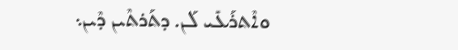ܘܐܶܬܪܰܥܺܝ ܠܰܢ. ܕܬܰܪܬܶܝܢ ܕܶܝܢ܆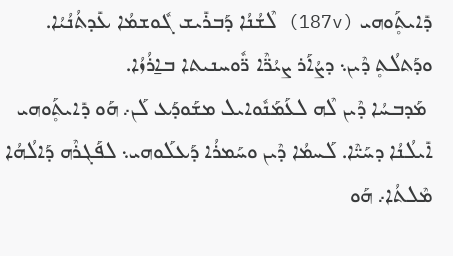ܕܺܐܝܬ̥ܰܘܗܝ (187v) ܠܶܫܳܢܳܐ ܕܰܒܪܺܝܫ ܓܽܘܫܡܳܐ ܥܺܕܬܳܢܳܝܳܐ. ܘܕܰܬܠܳܬ̥ ܕܶܝܢ܆ ܕܨܳܐܰܪ ܨܝܳܪ̈ܶܐ ܪ̈ܽܘܚܢܝܬܐ ܒܐ̱ܪܳܙܳܐ.
 ܡܰܕܒܚܳܐ ܕܶܝܢ ܠܶܗ ܠܥܰܡܰܢܽܘܐܝܠ ܡܫܰܘܕܰܥ ܠܰܢ܇ ܗܰܘ ܕܺܐܝܬ̥ܰܘܗܝ ܐܺܝܠܳܢܳܐ ܕܚܰܝ̈ܶܐ. ܠܰܚܡܳܐ ܕܶܝܢ ܘܚܰܡܪܳܐ ܕܰܥܠܰܘܗܝ܆ ܠܦܰܓܪܶܗ ܕܰܐܠܳܗܳܐ ܡܶܠܬܳܐ܇ ܗܰܘ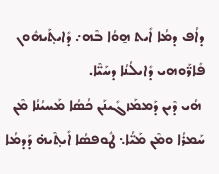ܕܐܳܦ ܕܡܳܐ ܐܺܝܬ ܗ̱ܘܳܐ ܒܶܗ܇ ܕܺܐܝܬ̥ܰܝܗܽܘܢ ܦܺܐܪ̈ܰܘܗܝ ܕܺܐܝܠܳܢܳܐ ܕܚܰܝ̈ܶܐ.
 ܗܳܝ ܕܶܝܢ ܕܰܡܡܰܙܓܺܝܢܰܢ ܟܳܣܳܐ ܡܰܚܝܳܢܳܐ ܡܶܢ ܚܰܡܪܳܐ ܘܡܶܢ ܡܰܝ̈ܳܐ܆ ܛܽܘܦܣܳܐ ܐܺܝܬ̥ܶܝܗ̇ ܕܰܕܡܳܐ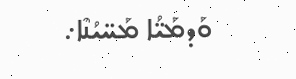ܘܰܕܡܰܝ̈ܳܐ ܡܰܚ̈ܝܳܢܶܐ܇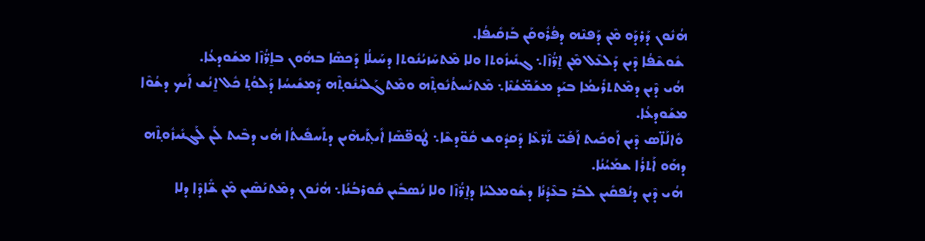ܗܳܢܽܘܢ ܕܰܪܕܰܘ ܡܶܢ ܕܰܦܢܶܗ ܕܦܳܪܽܘܩܰܢ ܒܰܙܩܺܝܦܳܐ.
 ܫܽܘܫܶܦܳܐ ܕܶܝܢ ܕܰܠܥܶܠ ܡܶܢ ܐ̱ܪ̈ܳܙܶܐ܆ ܓܢܺܝܙܽܘܬܐ ܘܠܐ ܡܶܬܚܰܙܝܳܢܽܘܬܐ ܕܚܰܝܠܳܐ ܕܰܟܣܶܐ ܒܗܽܘܢ ܒܐ̱ܪ̈ܳܙܶܐ ܡܫܰܘܕܥܳܐ.
 ܗܳܝ ܕܶܝܢ ܕܡܶܬܬܪܺܝܡܳܐ ܒܝܰܕ ܡܫܰܡ̈ܫܳܢܶܐ܆ ܡܶܬܢܰܚܬܳܢܽܘܬ̥ܶܗ ܘܡܶܬܓܰܠܝܳܢܽܘܬ̥ܶܗ ܕܰܡܫܺܝܚܳܐ ܕܰܠܘܳܬ̥ ܟܽܠ ܐ̱ܢܳܫ ܐܰܝܟ ܕܫܳܘܶܐ ܡܫܰܘܕܥܳܐ.
 ܘܺܐܠܰܐ̈ܣ ܕܶܝܢ ܐܰܘܟܺܝܬ ܐܰܦܰܝ̈ ܬܰܪ̈ܥܶܐ ܕܰܩܕܽܘܫ ܩܽܘ̈ܕܫܶܐ܆ ܛܽܘܦ̈ܣܶܐ ܐܺܝܬ̥ܰܝܗܶܝܢ ܕܬܰܚܦܺܝܬܳܐ ܗܳܝ ܕܒܶܝܬ ܠܰܢ ܠܰܓܢܺܝܙܽܘܬ̥ܶܗ ܕܗܰܘ ܐܰܬܪܳܐ ܫܡܰܝܳܢܳܐ.
 ܗܳܝ ܕܶܝܢ ܕܢܳܦܩܺܝܢ ܠܒܰܪ ܒܥܶܕܳܢܳܐ ܕܫܽܘܡܠܝܳܐ ܕܐ̱ܪ̈ܳܙܶܐ ܘܠܐ ܢܳܣܒܺܝܢ ܩܽܘܪܒܳܢܳܐ܆ ܗܳܢܽܘܢ ܕܡܶܬܢܰܣܶܝܢ ܡܶܢ ܫ̈ܺܐܕܶܐ ܕܠܐ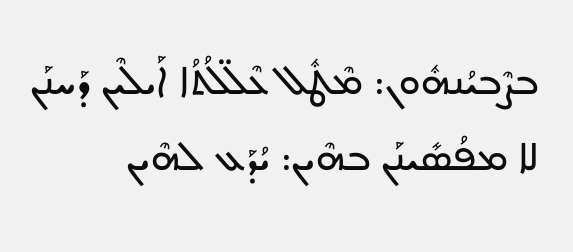ܒܨܶܒܝܳܢܗܽܘܢ: ܡܶܛܽܠ ܥܶܠ̈ܠܳܬܳܐ ܐܰܝܠܶܝܢ ܕܰܚܢܰܢ ܠܐ ܡܦܳܣܺܝܢܰܢ ܒܗܶܝܢ: ܝܳܕܰܥ ܠܗܶܝܢ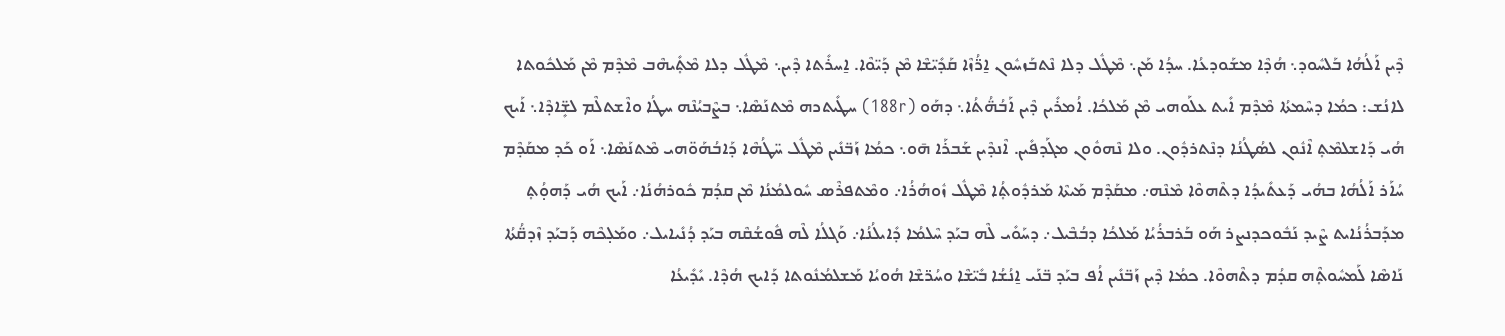ܕܶܝܢ ܐܰܠܳܗܳܐ ܒܰܠܚܽܘܕ܆ ܗܳܕܶܐ ܡܫܰܘܕܥܳܐ. ܚܕܳܐ ܡܰܢ܆ ܡܶܛܽܠ ܕܠܐ ܢܶܬܒܰܙܚܽܘܢ ܐ̱ܪ̈ܳܙܶܐ ܩܰܕܺܝ̈ܫܶܐ ܡܶܢ ܕܰܝ̈ܘܶܐ. ܐ̱ܚܪܺܬܐ ܕܶܝܢ܆ ܡܶܛܽܠ ܕܠܐ ܡܶܬ̥ܺܝܗܶܒ ܡܶܕܶܡ ܡܶܢ ܡܰܠܟܽܘܬܐ ܠܐܢܳܫ: ܟܡܳܐ ܕܚܶܡܬܳܐ ܡܶܕܶܡ ܐܺܝܬ ܥܠܰܘܗܝ ܡܶܢ ܡܰܠܟܳܐ. ܐܳܡܪܺܝܢ ܕܶܝܢ ܐܰܒܳܗ̈ܳܬܳܐ܆ ܕܗܰܘ (188r) ܚܛܺܝܬܖܗ ܡܶܬܢܰܣܶܐ܆ ܒܨܶܒܝܳܢܶܗ ܚܛܳܐ ܘܐܶܫܬܠܶܡ ܠܫܻ̈ܐܕܶܐ܆ ܐܰܝܟ ܗܳܝ ܕܰܐܫܠܡܶܬ̥ ܐܶܢܽܘܢ ܠܤܳܛܳܢܳܐ ܕܢܶܬܪܕܽܘܢ. ܘܠܐ ܢܶܗܘܽܘܢ ܡܓܰܕܦܺܝܢ. ܐܶܢܕܶܝܢ ܫܰܒܪܰܐ ܗ̄ܘ܆ ܟܡܳܐ ܙܰܒ̈ܢܺܝܢ ܡܶܛܽܠ ܚ̈ܛܳܗܶܐ ܕܰܐܒܳܗܰܘ̈ܗܝ ܡܶܬܢܰܣܶܐ܆ ܐܰܘ ܟܰܕ ܡܩܰܕܶܡ ܚܳܐܰܪ ܐܰܠܳܗܳܐ ܒܗܳܝ ܕܰܥܬܺܝܕܳܐ ܕܬܶܗܘܶܐ ܡܶܢܶܗ܇ ܡܩܰܕܶܡ ܡܰܝܬܶܐ ܡܰܪܕܽܘܬ̥ܳܐ ܡܶܛܽܠ ܙܽܘܗܳܪܳܐ܇ ܘܡܶܬܦܪܶܣ ܚܽܘܠܡܳܢܳܐ ܡܶܢ ܩܕܳܡ ܟܽܘܪܗܳܢܳܐ܇ ܐܰܝܟ ܗܳܝ ܕܰܗܘ̣ܳܬ̥ ܡܕܰܒܪܳܢܳܐܝܬ ܨܶܝܕ ܢܰܒܽܘܟܕܢܨܪ ܗܰܘ ܒܰܪܒܪܳܝܳܐ ܡܰܠܟܳܐ ܕܒܳܒܶܝܠ܇ ܕܚܰܘܺܝ ܠܶܗ ܒܝܰܕ ܚܶܠܡܳܐ ܕܺܐܝܠܳܢܳܐ܇ ܘܰܓܠܳܐ ܠܶܗ ܦܽܘܫܳܩܶܗ ܒܝܰܕ ܕܳܢܺܝܐܝܠ܇ ܘܡܰܠ̣ܟܶܗ ܕܰܒܝܰܕ ܙܶܕܩ̈ܳܬܳܐ ܢܰܐܣܶܐ ܠܰܡܚܽܘܬ̥ܶܗ ܩܕܳܡ ܕܬܶܗܘܶܐ. ܟܡܳܐ ܕܶܝܢ ܙܰܒ̈ܢܺܝܢ ܐܳܦ ܒܝܰܕ ܒ̈ܢܰܝ ܐ̱ܢܳܫܳܐ ܒܺܝ̈ܫܶܐ ܘܚܳܪ̈ܫܶܐ ܗܳܘܝܳܐ ܡܰܫܠܡܳܢܽܘܬܐ ܕܰܐܝܟ ܗܳܕܶܐ. ܝܺܕܺܝܥܳܐ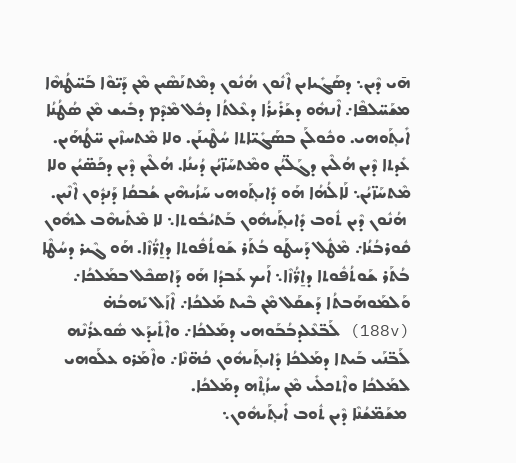ܗ̄ܝ ܕܶܝܢ܆ ܕܣܰܓܺܝܐܝܢ ܐܶܢܽܘܢ ܗܳܢܽܘܢ ܕܡܶܬܢܰܣܶܝܢ ܡܶܢ ܕܰܝ̈ܘܶܐ ܒܰܚ̈ܛܳܗܶܐ ܡܫܰܚ̈ܠܦܶܐ܇ ܐܶܢܗܽܘ ܕܫܰܪܺܝܪܳܐ ܕܥܶܠܬܳܐ ܕܟܽܠ ܡܶܕܶܡ ܕܒܺܝܫ ܡܶܢ ܤܳܛܳܢܳܐ ܐܺܝܬ̥ܰܘܗܝ. ܘܟܽܘܠܰܢ ܒܣܰܓܺܝ̈ܐܬܐ ܚܳܛܶܝܢܰܢ. ܘܠܐ ܡܶܬܚܙܶܝܢ ܚ̈ܛܳܗܰܝܢ. ܥܺܕܬܐ ܕܶܝܢ ܗܳܠܶܝܢ ܕܓܰܠ̈ܝܳܢ ܘܡܶܬܚܰܙ̈ܝܳܢ ܕܳܝܢܳܐ. ܗܳܠܶܝܢ ܕܶܝܢ ܕܟܰܣ̈ܝܳܢ ܘܠܐ ܡܶܬܚܰܙ̈ܝܳܢ܆ ܠܰܐܠܳܗܳܐ ܗܰܘ ܕܺܐܝܬ̥ܰܘܗܝ ܚܰܙܳܝܗܶܝܢ ܫܳܒܩܳܐ ܕܰܢܕܽܘܢ ܐܶܢܶܝܢ.
 ܗܳܢܽܘܢ ܕܶܝܢ ܬܽܘܒ ܕܺܐܝܬ̥ܰܝܗܽܘܢ ܒܰܬܝܳܒܽܘܬܐ܆ ܠܐ ܡܶܬܺܝܗܶܒ ܠܗܽܘܢ ܩܽܘܪܒܳܢܳܐ܇ ܡܶܛܽܠ ܕܰܚܛܰܘ ܒܳܬܰܪ ܫܰܘܬܳܦܽܘܬܐ ܕܐ̱ܪ̈ܳܙܶܐ. ܗܰܘ ܓܶܝܪ ܕܚܳܛܶܐ ܒܳܬܰܪ ܫܰܘܬܳܦܽܘܬܐ ܕܐ̱ܪ̈ܳܙܶܐ܆ ܐܰܝܟ ܥܰܒܕܳܐ ܗܰܘ ܕܰܐܣܟܶܠ ܒܡܰܠܟܳܐ܇ ܘܰܠܡܰܘܗܰܒܬܳܐ ܕܰܫܩܰܠ ܡܶܢ ܒܶܝܬ ܡܰܠܟܳܐ܇ ܐܶܙܰܠ ܝܰܗܒܳܗ̇ (188v) ܠܰܒ̈ܥܶܠܕܒܳܒܰܘܗܝ ܕܡܰܠܟܳܐ܇ ܘܐܶܬܺܝܕܰܥ ܣܽܘܥܪܳܢܶܗ ܠܰܒ̈ܢܰܝ ܒܰܝܬܐ ܕܡܰܠܟܳܐ ܕܺܐܝܬ̥ܰܝܗܽܘܢ ܟܳܗ̈ܢܶܐ܇ ܘܐܶܡܰܪܘ ܥܠܰܘܗܝ ܠܡܰܠܟܳܐ ܘܐܶܬܟܠܺܝ ܡܶܢ ܚܙܳܬ̥ܶܗ ܕܡܰܠܟܳܐ.
 ܡܫܰܡ̈ܫܳܢܶܐ ܕܶܝܢ ܬܽܘܒ ܐܺܝܬ̥ܰܝܗܽܘܢ܆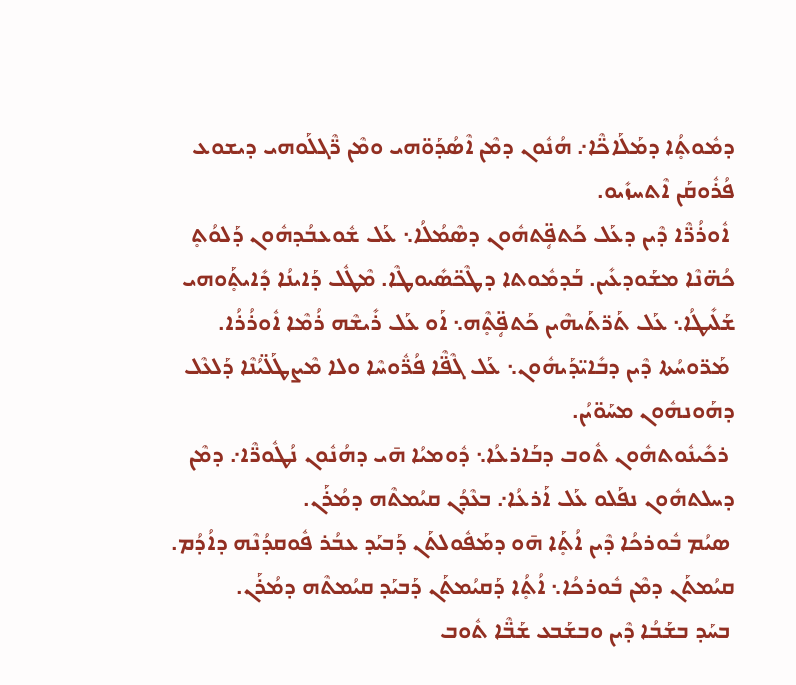ܕܡܽܘܬ̥ܳܐ ܕܡܰܠܰܐܟ̈ܶܐ܇ ܗܳܢܽܘܢ ܕܡܶܢ ܐܶܣܳܕܰܘ̈ܗܝ ܘܡܶܢ ܪ̈ܶܓܠܰܘܗܝ ܕܝܫܘܥ ܦܳܪܽܘܩܰܢ ܐܶܬܚܙܺܝܘ.
 ܐܽܘܪܳܪ̈ܶܐ ܕܶܝܢ ܕܥܰܠ ܟܰܬܦܴ̈ܬܗܽܘܢ ܕܣܶܡܳܠܳܐ܆ ܥܰܠ ܫܽܘܥܒܳܕܗܽܘܢ ܕܰܠܘܳܬ̥ ܟܳܗ̈ܢܶܐ ܡܫܰܘܕܥܺܝܢ. ܒܰܕܡܽܘܬܐ ܕܛܶܟ̈ܣܺܝܘܛܶܐ. ܡܶܛܽܠ ܕܰܐܝܢܳܐ ܕܺܐܝܬ̥ܰܘܗܝ ܫܰܠܺܝܛܳܐ܆ ܥܰܠ ܬܰܪ̈ܬܰܝܗܶܝܢ ܟܰܬܦܴ̈ܬ̥ܶܗ܆ ܐܰܘ ܥܰܠ ܪܺܝܫܶܗ ܪܳܡܶܐ ܐܽܘܪܳܪܳܐ.
 ܡܰܪ̈ܘܚܳܬܐ ܕܶܝܢ ܕܒܺܐܝ̈ܕܰܝܗܽܘܢ܆ ܥܰܠ ܓܶܦ̈ܶܐ ܦܳܪ̈ܽܘܚܶܐ ܘܠܐ ܡܶܨܛܰܠ̈ܝܳܢܶܐ ܕܰܠܥܶܠ ܕܗܰܘܢܗܽܘܢ ܡܚܰܘ̈ܝܳܢ.
 ܪܟܺܝܢܽܘܬܗܽܘܢ ܬܽܘܒ ܕܒܰܐܪܥܳܐ܆ ܕܽܘܡܝܳܐ ܗ̄ܝ ܕܗܳܢܽܘܢ ܢܳܛܽܘܪ̈ܶܐ܇ ܕܡܶܢ ܕܚܠܬܗܽܘܢ ܢܦܰܠܘ ܥܰܠ ܐܰܪܥܳܐ܇ ܒܥܶܕܳܢ ܩܝܳܡܬܶܗ ܕܡܳܪܰܢ.
 ܣܝܳܡ ܒܽܘܪܟܳܐ ܕܶܝܢ ܐܳܬ̥ܰܐ ܗ̄ܘ ܕܡܰܦܽܘܠܬܰܢ ܕܰܒܝܰܕ ܥܒܳܪ ܦܽܘܩܕܳܢܶܗ ܕܐܳܕܳܡ. ܩܝܳܡܬܰܢ ܕܡܶܢ ܒܽܘܪܟܳܐ܆ ܐܳܬ̥ܳܐ ܕܰܩܝܳܡܬܰܢ ܕܰܒܝܰܕ ܩܝܳܡܬܶܗ ܕܡܳܪܰܢ.
 ܒܚܰܕ ܒܫܰܒܳܐ ܕܶܝܢ ܘܒܫܰܒܥ ܫܰܒ̈ܶܐ ܬܽܘܒ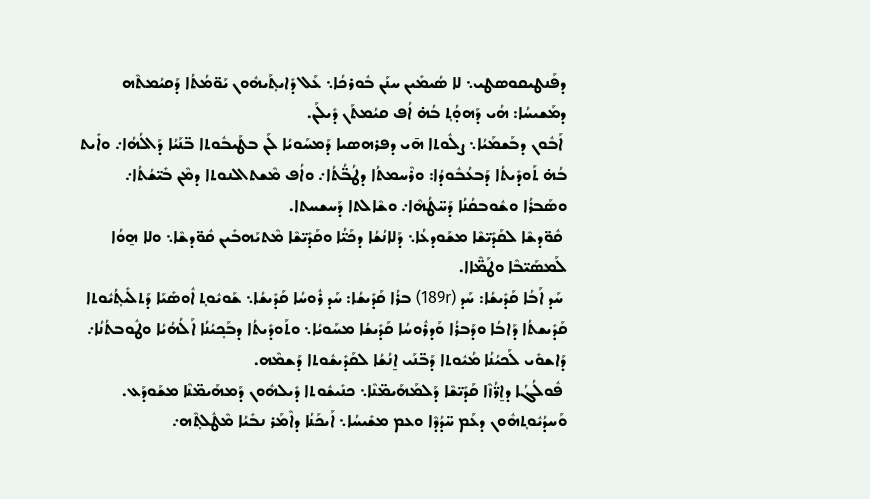ܕܦܰܢܛܝܩܘܤܛܝ܆ ܠܐ ܣܳܝܡܺܝܢ ܚܢܰܢ ܒܽܘܪܟܳܐ܆ ܥܰܠ ܕܺܐܝܬ̥ܰܝܗܽܘܢ ܝܰܘ̈ܡܳܬܳܐ ܕܰܩܝܳܡܬܶܗ ܕܡܰܫܝܚܳܐ: ܗܳܝ ܕܰܗܘ̣ܳܬ̥ ܒܳܗ̇ ܐܳܦ ܩܝܳܡܬܰܢ ܕܺܝܠܰܢ.
 ܐܰܒܽܘܢ ܕܒܰܫܡܰܝܳܐ܆ ܨܠܽܘܬܐ ܗ̄ܝ ܕܦܪܗܣܝܐ ܕܰܡܚܰܘܝܳܐ ܠܰܢ ܒܛܰܝܒܽܘܬܐ ܒ̈ܢܰܝܳܐ ܕܰܐܠܳܗܳܐ܇ ܘܐܺܝܬ ܒܳܗ̇ ܬܰܘܕܺܝܬܳܐ ܕܰܒܥܳܒܽܘܕܳܐ: ܘܪܶܚܡܬܳܐ ܕܛܳܒ̈ܳܬܳܐ܇ ܘܐܳܦ ܡܶܫܬܐܠܢܘܬܐ ܕܡܶܢ ܒܺܝ̈ܫܳܬܳܐ܇ ܘܣܰܒܪܳܐ ܘܫܽܘܒܩܳܢܳܐ ܕܰܚ̈ܛܳܗܶܐ܇ ܘܫܶܐܠܬܐ ܕܰܚܫܚܬܐ.
 ܩܽܘ̈ܕܫܶܐ ܠܩܰܕܺܝ̈ܫܶܐ ܡܫܰܘܕܥܳܐ܆ ܕܰܠܐܢܳܫܳܐ ܕܟܰܝ̈ܳܐ ܘܩܰܕܺܝ̈ܫܶܐ ܡܶܬܝܰܗܒܺܝܢ ܩܽܘ̈ܕܫܶܐ܆ ܘܠܐ ܗ̱ܘܳܐ ܠܰܡܣܰܝ̈ܒܶܐ ܘܛܰܡ̈ܶܐܐ.
 ܚܰܕ ܐܰܒܳܐ ܩܰܕܺܝܫܳܐ: ܚܰܕ (189r) ܒܪܳܐ ܩܰܕܺܝܫܳܐ: ܚܰܕ ܪܽܘܚܳܐ ܩܰܕܺܝܫܳܐ܆ ܫܰܘܝܽܘܬ̥ ܐܽܘܣܺܝܰܐ ܕܰܬܠܺܝܬ̥ܳܝܽܘܬܐ ܩܰܕܺܝܫܬܳܐ ܕܰܐܒܳܐ ܘܕܰܒܪܳܐ ܘܰܕܪܽܘܚܳܐ ܩܰܕܺܝܫܳܐ ܡܚܰܘܝܳܐ܆ ܘܬܰܘܕܺܝܬܳܐ ܕܒܰܟ̥ܝܳܢܳܐ ܐܰܠܳܗܳܝܳܐ ܘܛܽܘܒܬܳܢܳܐ܇ ܕܰܐܫܘܺܝ ܠܰܟܝܳܢܳܐ ܡܳܝܽܘܬܐ ܕܰܒ̈ܢܰܝ ܐ̱ܢܳܫܳܐ ܠܩܰܕܺܝܫܽܘܬܐ ܕܰܫܡܶܗ.
 ܦܽܘܠܳܓܳܐ ܕܐ̱ܪ̈ܳܙܶܐ ܩܰܕܺܝ̈ܫܶܐ ܕܰܠܡܰܗܰܝܡ̈ܢܶܐ܆ ܟܢܺܝܫܽܘܬܐ ܕܺܝܠܗܽܘܢ ܕܰܡܗܰܝܡ̈ܢܶܐ ܡܫܰܘܕܰܥ. ܘܰܚܕܳܝܽܘܬ̥ܗܽܘܢ ܕܥܰܡ ܚ̈ܕܳܕܶܐ ܘܥܡ ܡܫܺܝܚܳܐ܆ ܐܰܝܟܰܢܳܐ ܕܐܶܡܰܪ ܢܒܺܝܳܐ ܡܶܛܽܠܬ̥ܶܗ܇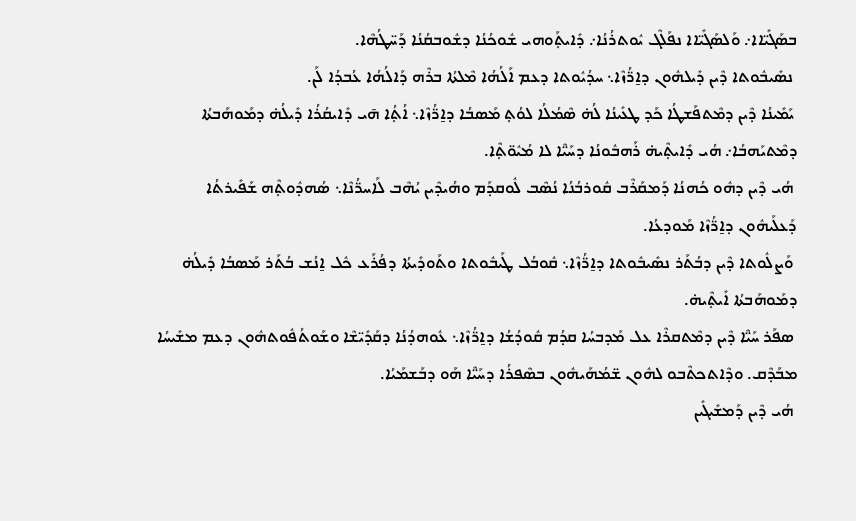ܒܣܰܓܺܝ̈ܐܐ܇ ܘܰܠܣܰܓܺܝ̈ܐܐ ܢܦܰܠܶܓ ܝܽܘܬܪܳܢܳܐ܇ ܕܺܐܝܬ̥ܰܘܗܝ ܫܽܘܟܳܢܳܐ ܕܫܽܘܒܩܳܢܳܐ ܕܰܚ̈ܛܳܗܶܐ.
 ܢܣܺܝܒܽܘܬܐ ܕܶܝܢ ܕܺܝܠܗܽܘܢ ܕܐ̱ܪ̈ܳܙܶܐ܆ ܚܕܳܝܽܘܬܐ ܕܥܡ ܐܰܠܳܗܳܐ ܡܶܠܬܳܐ ܒܪܶܗ ܕܰܐܠܳܗܳܐ ܥܳܒܕܳܐ ܠܰܢ.
 ܝܰܡܺܝܢܳܐ ܕܶܝܢ ܕܡܶܬܦܰܫܛܳܐ ܟܰܕ ܛܥܺܝܢܳܐ ܠܳܗ̇ ܣܶܡܳܠܳܐ ܠܘܳܬ̥ ܡܰܣܒܳܐ ܕܐ̱ܪ̈ܳܙܶܐ܆ ܐܳܬ̥ܳܐ ܗ̄ܝ ܕܺܐܝܩܳܪܳܐ ܕܺܝܠܳܗ̇ ܕܡܰܘܗܰܒܬܳܐ ܕܡܶܬܝܰܗܒܳܐ܇ ܗܳܝ ܕܺܐܝܬ̥ܶܝܗ̇ ܪܰܗܒܽܘܢܳܐ ܕܚܰܝ̈ܶܐ ܠܐ ܡܳܝܽܘ̈ܬ̥ܶܐ.
 ܗܳܝ ܕܶܝܢ ܕܗܽܘ ܟܳܗܢܳܐ ܕܰܡܩܰܪܶܒ ܩܽܘܪܒܳܢܳܐ ܢܳܣܶܒ ܠܽܘܩܕܰܡ ܘܗܳܝܕܶܝܢ ܝܳܗܶܒ ܠܰܐܚܪ̈ܳܢܶܐ܆ ܣܳܗܕܽܘܬ̥ܶܗ ܫܰܦܺܝܪܬܳܐ ܕܰܥܠܰܝܗܽܘܢ ܕܐ̱ܪ̈ܳܙܶܐ ܡܰܘܕܥܳܐ.
 ܘܰܨܠܽܘܬܐ ܕܶܝܢ ܕܒܳܬܰܪ ܢܣܺܝܒܽܘܬܐ ܕܐ̱ܪ̈ܳܙܶܐ܆ ܩܽܘܒܳܠ ܛܰܝܒܽܘܬܐ ܘܬܰܘܕܺܝܬܳܐ ܕܦܳܪܰܥ ܟܽܠ ܐ̱ܢܳܫ ܒܳܬܰܪ ܡܰܣܒܳܐ ܕܺܝܠܳܗ̇ ܕܡܰܘܗܰܒܬܳܐ ܐܺܝܬ̥ܶܝܗ̇.
 ܣܦܰܪ ܚܰܝ̈ܶܐ ܕܶܝܢ ܕܡܶܬܩܪܶܐ ܥܠ ܡܰܕܒܚܳܐ ܩܕܳܡ ܩܽܘܕܳܫܳܐ ܕܐ̱ܪ̈ܳܙܶܐ܆ ܥܽܘܗܕܳܢܳܐ ܕܩܰܕܺܝ̈ܫܶܐ ܘܫܰܘܬܳܦܽܘܬܗܽܘܢ ܕܥܡ ܡܫܺܝܚܳܐ ܡܒܰܕܶܩ. ܘܕܶܐܬܟܬܶܒܘ ܠܗܽܘܢ ܫ̈ܡܳܗܰܝܗܽܘܢ ܒܣܶܦܪܳܐ ܕܚܰܝ̈ܶܐ ܗܰܘ ܕܒܰܫܡܰܝܳܐ.
 ܗܳܝ ܕܶܝܢ ܕܰܡܫܺܝܓܺܝܢ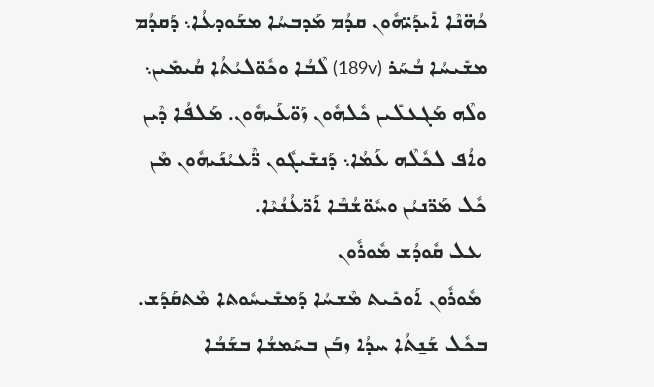ܟܳܗ̈ܢܶܐ ܐܺܝܕܰܝ̈ܗܽܘܢ ܩܕܳܡ ܡܰܕܒܚܳܐ ܡܫܰܘܕܥܳܐ܆ ܕܰܩܕܳܡ ܡܫܺܝܚܳܐ ܒܳܚܰܪ (189v) ܠܶܒܳܐ ܘܟܽܘ̈ܠܝܳܬܳܐ ܩܳܝܡܺܝܢ܆ ܘܠܶܗ ܡܰܓܥܠܺܝܢ ܟܽܠܗܽܘܢ ܙܰܘ̈ܥܰܝܗܽܘܢ. ܡܰܠܦܳܐ ܕܶܝܢ ܘܐܳܦ ܠܟܽܠܶܗ ܥܰܡܳܐ܆ ܕܰܢܫܺܝܓܽܘܢ ܪ̈ܶܥܝܳܢܰܝܗܽܘܢ ܡܶܢ ܟܽܠ ܡܰܪ̈ܢܝܳܢ ܘܚܽܘ̈ܫܳܒܶܐ ܐܰܪ̈ܥܳܢܳܝܶܐ.
 ܥܠ ܩܽܘܕܳܫ ܡܽܘܪܽܘܢ
 ܡܽܘܪܽܘܢ ܐܰܘܟܺܝܬ ܡܶܫܚܳܐ ܕܰܡܫܺܝܚܽܘܬܐ ܡܶܬܩܰܕܰܫ. ܒܟܽܠ ܫܰܢ̱ܬܳܐ ܚܕܳܐ ܙܒܰܢ ܒܚܰܡܫܳܐ ܒܫܰܒܳܐ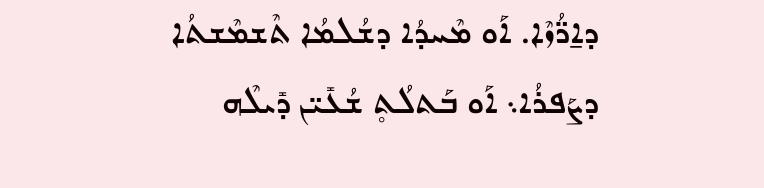ܕܐ̱ܪ̈ܳܙܶܐ. ܐܰܘ ܡܶܚܕܳܐ ܕܫܳܠܡܳܐ ܬܶܫܡܶܫܬܳܐ ܕܨܰܦܪܳܐ܆ ܐܰܘ ܒܰܬܠܳܬ̥ ܫܳܥܺܝ̈ܢ ܕܺܝܠܶܗ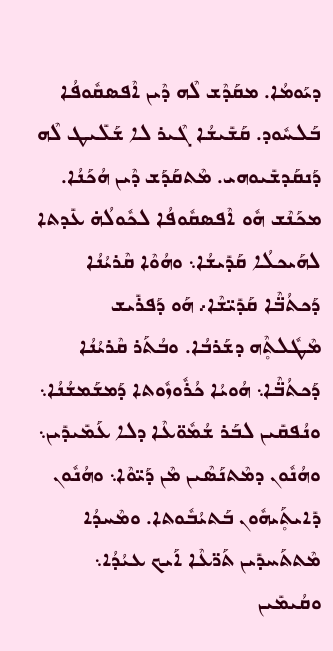ܕܝܰܘܡܳܐ. ܡܩܰܕܶܫ ܠܶܗ ܕܶܝܢ ܐܶܦܣܩܽܘܦܳܐ ܒܰܠܚܽܘܕ. ܩܰܫܺܝܫܳܐ ܓܶܝܪ ܠܐ ܫܰܠܺܝܛ ܠܶܗ ܕܰܢܩܰܕܫܺܝܘܗܝ. ܡܶܬܩܰܕܰܫ ܕܶܝܢ ܗܳܟܰܢܳܐ. ܡܟܰܢܶܫ ܗܽܘ ܐܶܦܣܩܽܘܦܳܐ ܠܟܽܘܠܳܗ̇ ܥܺܕܬܐ ܠܗܰܝܟܠܳܐ ܩܰܕܺܝܫܳܐ܆ ܘܗܳܘܶܐ ܩܶܪܝܳܢܳܐ ܕܰܟܬܳܒ̈ܶܐ ܩܰܕܺܝ̈ܫܶܐ܇ ܗܰܘ ܕܰܦܪܺܝܫ ܡܶܛܽܠܬ̥ܶܗ ܕܫܰܪܒܳܐ. ܘܒܳܬܰܪ ܩܶܪܝܳܢܳܐ ܕܰܟܬܳܒ̈ܶܐ܆ ܗܳܘܝܳܐ ܟܳܪܽܘܙܽܘܬܐ ܕܰܡܫܰܡܫܳܢܳܐ܆ ܘܢܳܦܩܺܝܢ ܠܒܰܪ ܫܳܡܽܘ̈ܥܶܐ ܕܠܐ ܥܰܡܺܝܕܺܝܢ܆ ܘܗܳܢܽܘܢ ܕܡܶܬܢܰܣܶܝܢ ܡܶܢ ܕܰܝ̈ܘܶܐ܆ ܘܗܳܢܽܘܢ ܕܺܐܝܬ̥ܰܝܗܽܘܢ ܒܰܬܝܳܒܽܘܬܐ. ܘܡܶܚܕܳܐ ܡܶܬܬܰܚܕܺܝܢ ܬܰܪ̈ܥܶܐ ܐܰܝܟ ܥܝܳܕܳܐ܆ ܘܩܳܝܡܺܝܢ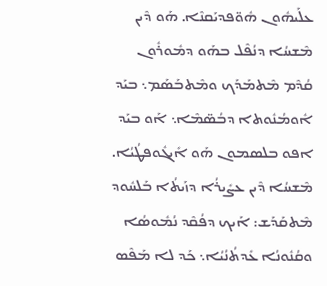ܥܠܰܝܗܽܘܢ ܗܽܘ̈ܦܕܝܰܩܢܶܐ. ܗܰܘ ܕܶܝܢ ܡܶܫܚܳܐ ܕܢܳܦܶܠ ܒܗܰܘ ܕܡܽܘܪܽܘܢ ܩܳܕܶܡ ܡܶܬܡܰܕܰܟ ܘܡܶܬܒܰܣܰܡ܆ ܒܝܰܕ ܐܽܘܡܳܢܽܘܬܐ ܕܒܳܣ̈ܡܶܐ܆ ܐܰܘ ܒܝܰܕ ܐܦܘ ܒܠܣܡܘܢ ܗܰܘ ܐܺܝܓܽܘܦܛܳܝܳܐ. ܡܶܫܚܳܐ ܕܶܝܢ ܥܨܺܝܪܳܐ ܕܙܰܝܬܳܐ ܒܰܠܚܽܘܕ ܡܶܬܩܰܕܰܫ: ܐܰܝܟ ܕܦܳܩܶܕ ܢܳܡܽܘܣܳܐ ܘܩܳܢܽܘܢܳܐ ܥܺܕܬܳܢܳܝܳܐ܆ ܟܰܕ ܠܐ ܡܰܦܶܣ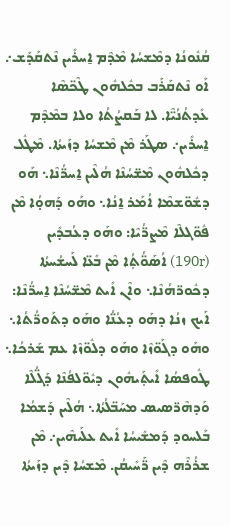ܩܳܢܽܘܢܳܐ ܕܡܶܫܚܳܐ ܡܶܕܶܡ ܐ̱ܚܪܺܝܢ ܢܶܬܩܰܕܰܫ܇ ܐܰܘ ܢܶܬܩܰܪܰܒ ܒܟܽܠܗܽܘܢ ܛܶܟ̈ܣܶܐ ܥܺܕܬܳܢܳܝ̈ܶܐ. ܠܐ ܒܰܩܨܳܬܳܐ ܘܠܐ ܒܡܶܕܶܡ ܐ̱ܚܪܺܝܢ܇ ܤܛܰܪ ܡܶܢ ܡܶܫܚܳܐ ܕܙܰܝܬܳܐ. ܡܶܛܽܠ ܕܟܽܠܗܽܘܢ ܡܶܫ̈ܚܳܢܶܐ ܗܳܠܶܝܢ ܐ̱ܚܪ̈ܳܢܶܐ܆ ܗܰܘ ܕܫܽܘ̈ܫܡܶܐ ܐܳܡܰܪ ܐ̱ܢܳܐ܆ ܘܗܰܘ ܕܰܗܘ̣ܳܐ ܡܶܢ ܦܽܘ̈ܓܠܶܐ ܡܶܨܪ̈ܳܝܶܐ: ܘܗܰܘ ܕܥܳܒܕܺܝܢ (190r) ܐܳܣܰܘ̈ܳܬ̥ܳܐ ܡܶܢ ܒܺܥ̈ܐ ܠܰܚܫܳܚܬܳܐ ܕܟܽܘܪ̈ܗܳܢܶܐ܆ ܘܐܶܢ ܐܺܝܬ ܡܶܫ̈ܚܳܢܶܐ ܐ̱ܚܪ̈ܳܢܶܐ: ܐܰܝܟ ܙܢܳܐ ܕܗܰܘ ܕܥܳܢ̈ܳܐ ܘܗܰܘ ܕܬܰܘܪ̈ܳܬܳܐ܆ ܘܗܰܘ ܕܓܰܘ̈ܙܶܐ ܘܗܰܘ ܕܠܽܘ̈ܙܶܐ ܥܡ ܫܰܪܟܳܐ܆ ܛܽܘܦܣܳܐ ܐܺܝܬ̥ܰܝܗܽܘܢ ܕܝܽܘ̈ܠܦܳܢܶܐ ܕܰܓ̈ܳܠܶܐ ܘܰܕܗܶܪ̈ܣܝܣ ܡܚܰܒ̈ܠܳܬܳܐ܆ ܗܳܠܶܝܢ ܕܰܫܡܳܐ ܒܰܠܚܘܕ ܕܰܡܫܺܝܚܳܐ ܐܺܝܬ ܥܠܰܝܗܶܝܢ܇ ܡܶܢ ܫܪܳܪܶܗ ܕܶܝܢ ܪ̈ܰܚܺܝܩܳܢ. ܡܶܫܚܳܐ ܕܶܝܢ ܕܙܰܝܬܳܐ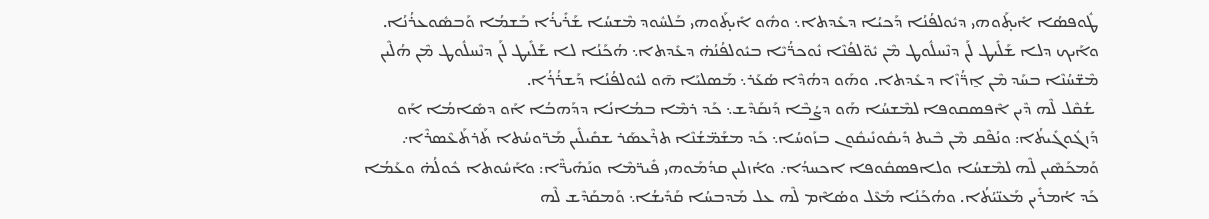ܛܽܘܦܣܳܐ ܐܺܝܬ̥ܰܘܗܝ ܕܝܽܘܠܦܳܢܳܐ ܕܰܟܝܳܐ ܕܥܺܕܬܐ܆ ܘܗܽܘ ܐܺܝܬ̥ܰܘܗܝ ܒܰܠܚܽܘܕ ܡܶܫܚܳܐ ܫܰܪܺܝܪܳܐ ܒܰܫܡܳܐ ܘܰܒܣܽܘܥܪܳܢܳܐ. ܘܐܰܝܟ ܕܠܐ ܫܰܠܺܝܛ ܠܰܢ ܕܢܶܚܠܽܘܛ ܡܶܢ ܝܽܘ̈ܠܦܳܢܶܐ ܢܽܘܟܪ̈ܳܝܶܐ ܒܝܽܘܠܦܳܢܳܗ̇ ܕܥܺܕܬܐ܆ ܗܳܟܰܢܳܐ ܠܐ ܫܰܠܺܝܛ ܠܰܢ ܕܢܶܚܠܽܘܛ ܡܶܢ ܗܳܠܶܝܢ ܡܶܫ̈ܚܳܢܶܐ ܒܚܰܕ ܡܶܢ ܐ̱ܪ̈ܳܙܶܐ ܕܥܺܕܬܐ. ܘܗܰܘ ܕܗܳܕܶܐ ܣܳܥܰܪ܆ ܡܰܣܠܝܰܐ ܗ̄ܘ ܠܝܽܘܠܦܳܢܳܐ ܕܰܫܪܳܪܳܐ.
 ܫܳܩܶܠ ܠܶܗ ܕܶܝܢ ܐܶܦܣܩܘܦܐ ܠܡܶܫܚܳܐ ܗܰܘ ܕܨܳܒܶܐ ܕܰܢܩܰܕܶܫ܆ ܟܰܕ ܪܡܶܐ ܒܡܳܐܢܳܐ ܕܕܰܗܒܳܐ ܐܰܘ ܕܣܺܐܡܳܐ ܐܰܘ ܕܰܙܓܽܘܓܺܝܬܳܐ: ܘܢܳܦܶܩ ܡܶܢ ܒܶܝܬ ܕܺܝܩܽܘܢܺܝܩܽܘܢ ܒܙܰܘܚܳܐ܆ ܟܰܕ ܡܫܰܡ̈ܫܳܢܶܐ ܬܪܶܥܣܰܪ ܫܩܺܝܠܺܝܢ ܡܰܪ̈ܘܚܳܬܐ ܬܰܪܬܰܥܶܣܪܶܐ܇ ܘܰܡܟܰܣܶܝܢ ܠܶܗ ܠܡܶܫܚܳܐ ܘܠܐܦܣܩܽܘܦܐ ܐܟܚܕܳܐ܇ ܘܐܳܙܠܝܢ ܩܕܳܡܰܘܗܝ ܦܺܝܪ̈ܡܶܐ ܘܢܰܗܺܝܪ̈ܶܐ: ܘܐܰܚܽܘܬܐ ܟܽܘܠܳܗ̇ ܘܥܰܡܳܐ ܟܰܕ ܐܳܡܪܺܝܢ ܡܰܥܢ̈ܝܳܬܳܐ. ܘܗܳܟܰܢܳܐ ܡܰܥܶܠ ܘܣܳܐܶܡ ܠܶܗ ܥܠ ܡܰܕܒܚܳܐ ܩܰܕܺܝܫܳܐ܆ ܘܰܡܩܰܕܶܫ ܠܶܗ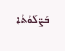ܒܰܨ̈ܠܰܘܳܬܳܐ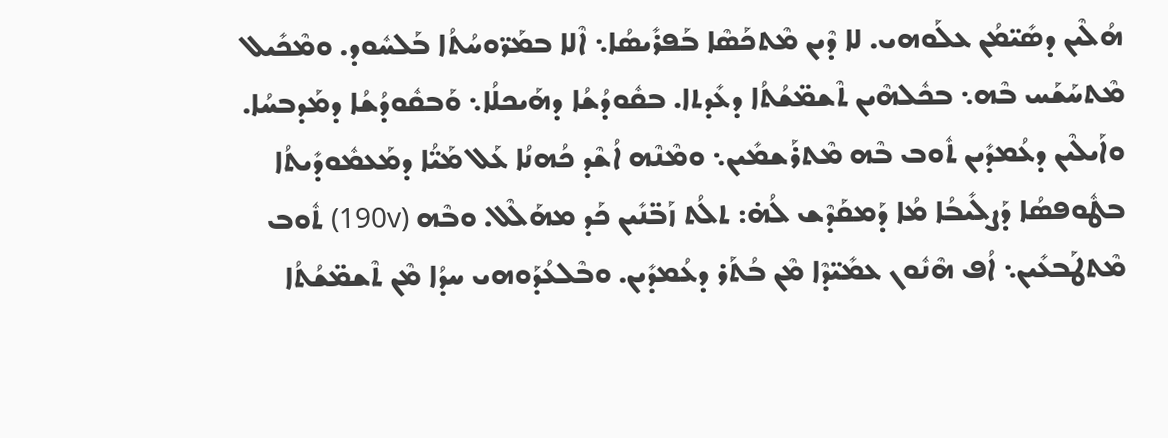ܗܳܠܶܝܢ ܕܣܺܝ̈ܡܳܢ ܥܠܰܘܗܝ. ܠܐ ܕܶܝܢ ܡܶܬܟܰܣܶܐ ܒܰܦܪܺܝܣܳܐ܆ ܐܶܠܐ ܒܡܰܪ̈ܘܚܳܬܳܐ ܒܰܠܚܽܘܕ. ܘܡܶܟܺܝܠ ܡܶܬܚܰܫܰܚ ܒܶܗ܆ ܒܟܽܠܗܶܝܢ ܬܶܫܡ̈ܫܳܬܳܐ ܕܥܺܕܬܐ. ܒܩܽܘܕܳܫܳܐ ܕܗܰܝܟܠܳܐ܆ ܘܰܒܩܽܘܕܳܫܳܐ ܕܡܰܕܒܚܳܐ. ܘܐܰܝܠܶܝܢ ܕܥܳܡܕܺܝܢ ܬܽܘܒ ܒܶܗ ܡܶܬܪܰܫܡܺܝܢ܆ ܘܡܶܢܶܗ ܐܳܫܶܕ ܟܳܗܢܳܐ ܥܰܠ ܡܰܝ̈ܳܐ ܕܡܰܥܡܽܘܕܺܝܬܳܐ ܒܛܽܘܦܣܳܐ ܕܰܨܠܺܝܒܳܐ ܡܳܐ ܕܰܡܩܰܕܶܫ ܠܳܗ̇: ܬܠܳܬ ܙܰܒ̈ܢܺܝܢ ܟܰܕ ܡܗܰܠܶܠ. ܘܒܶܗ (190v) ܬܽܘܒ ܡܶܬܛܰܒܥܺܝܢ܆ ܐܳܦ ܗܶܢܽܘܢ ܥܡܺܝ̈ܕܶܐ ܡܶܢ ܒܳܬܰܪ ܕܥܳܡܕܺܝܢ. ܘܒܶܠܥܳܕܰܘܗܝ ܚܕܳܐ ܡܶܢ ܬܶܫܡ̈ܫܳܬܳܐ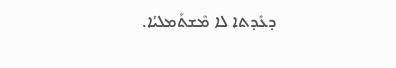ܕܥܺܕܬܐ ܠܐ ܡܶܫܬܰܡܠܝܳܐ.